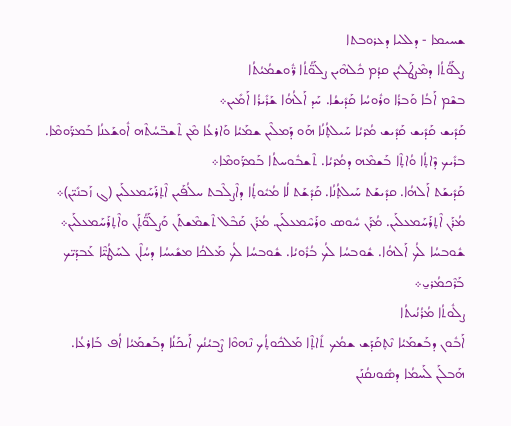ܫܚܝܡܐ - ܕܠܠܝܐ ܕܥܪܘܒܬܐ
ܨܠܰܘ̈ܳܬܳܐ ܕܡܶܨܛܰܠܝܳܢ ܩܕܳܡ ܟܽܠܗܶܝܢ ܨܠܰܘ̈ܳܬܳܐ ܪ̈ܽܘܫܡܳܝܳܬܳܐ
ܒܫܶܡ ܐܰܒܳܐ ܘܰܒܪܳܐ ܘܪܽܘܚܳܐ ܩܰܕܺܝܫܳܐ. ܚܰܕ ܐܰܠܳܗܳܐ ܫܰܪܺܝܪܳܐ ܐܰܡܺܝܢ܀
ܩܰܕܺܝܫ ܩܰܕܺܝܫ ܩܰܕܺܝܫ ܡܳܪܝܳܐ ܚܰܝܠܬ̣ܳܢܳܐ ܗܰܘ ܕܰܡܠܶܝܢ ܫܡܰܝܳܐ ܘܰܐܪܥܳܐ ܡܶܢ ܬܶܫܒ̈ܚܳܬܶܗ ܐܽܘܫܰܥܢܳܐ ܒܰܡܪ̈ܰܘܡܶܐ. ܒܪܺܝܟ ܕܶܐܬ̣ܳܐ ܘܳܐܬ̣ܶܐ ܒܰܫܡܶܗ ܕܡܳܪܝܳܐ. ܬܶܫܒܽܘܚܬܳܐ ܒܰܡܪ̈ܰܘܡܶܐ܀
ܩܰܕܺܝܫܰܬ ܐܰܠܗܳܐ. ܩܕܺܝܫܰܬ ܚܰܝܠܬ̣ܳܢܳܐ. ܩܰܕܺܫܰܬ ܠܳܐ ܡܳܝܽܘܬ̣ܳܐ ܕܐܶܨܠܶܒܬ ܚܠܳܦܰܝܢ ܐܶܬ̣ܪܰܚܰܡܥܠܰܝܢ (ܓ ܙܰܒܢܺܝ̈ܢ)܀
ܡܳܪܰܢ ܐܶܬ̣ܪܰܚܰܡܥܠܰܝܢ. ܡܳܪܰܢ ܚܽܘܣ ܘܪܰܚܶܡܥܠܰܝܢ. ܡܳܪܰܢ ܩܰܒܶܠ ܬܶܫܡܶܫܬܰܢ ܘܰܨܠܰܘ̈ܳܬ̣ܰܢ ܘܐܶܬ̣ܪܰܚܰܡܥܠܰܝܢ܀
ܫܽܘܒܚܳܐ ܠܳܟ ܐܰܠܗܳܐ. ܫܽܘܒܚܳܐ ܠܳܟ ܒܳܪܽܘܝܳܐ. ܫܽܘܒܚܳܐ ܠܳܟ ܡܰܠܟܳܐ ܡܫܺܝܚܳܐ ܕܚܳܐܶܢ ܠܚܰܛܳܝ̈ܶܐ ܥܰܒܕܰܝ̈ܟ ܒܰܪܶܟܡܳܪܝ̱܀
ܨܠܽܘܬܳܐ ܡܳܪܳܢܳܝܬܳܐ
ܐܰܒܽܘܢ ܕܒܰܫܡܰܝܳܐ ܢܶܬ̣ܩܰܕܰܫ ܫܡܳܟ ܬܺܐܬ̣ܶܐ ܡܰܠܟܽܘܬ̣ܳܟ ܢܶܗܘܶܐ ܨܶܒܝܳܢܳܟ ܐܰܝܟܰܢܳܐ ܕܒܰܫܡܰܝܳܐ ܐܳܦ ܒܰܐܪܥܳܐ. ܗܰܒܠܰܢ ܠܰܚܡܳܐ ܕܣܽܘܢܩܳܢܰܢ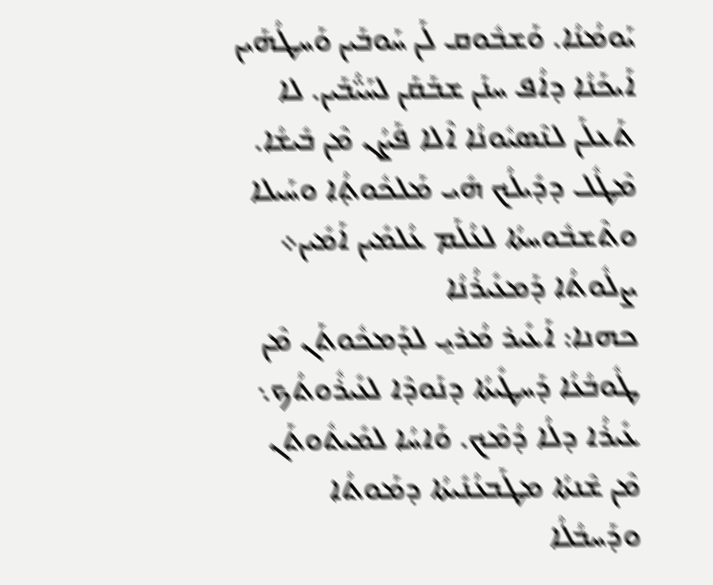ܝܰܘܡܳܢܳܐ. ܘܰܫܒܽܘܩ ܠܰܢ ܚܰܘܒܰܝܢ ܘܰܚܛܳܗܰܝܢ ܐܰܝܟܰܢܳܐ ܕܐܳܦ ܚܢܰܢ ܫܒܰܩܰܢ ܠܚܰܝ̈ܳܒܰܝܢ. ܠܐ ܬܰܥܠܰܢ ܠܢܶܣܝܽܘܢܳܐ ܐܶܠܐ ܦܰܨܳܢ ܡܶܢ ܒܺܝܫܳܐ. ܡܶܛܽܠ ܕܕܺܝܠܳܟ ܗܺܝ ܡܰܠܟܽܘܬ̣ܳܐ ܘܚܰܝܠܐ ܘܬܶܫܒܽܘܚܬܳܐ ܠܥܳܠܰܡ ܥܳܠܡܺܝܢ ܐܰܡܺܝܢ܀
ܨܠܽܘܬܳܐ ܕܰܡܥܺܝܪܳܢܳܐ
ܟܗܢܐ: ܐܰܥܺܝܪ ܡܳܪܝ̱ ܠܕܰܡܟܽܘܬܰܢ ܡܶܢ ܛܽܘܒܳܥܳܐ ܕܰܚܛܺܝܬܳܐ ܕܢܰܘܕܶܐ ܠܥܺܝܪܽܘܬܳܟ܆ ܥܺܝܪܳܐ ܕܠܳܐ ܕܳܡܶܟ. ܘܰܐܚܳܐ ܠܡܺܝܬܽܘܬܰܢ ܡܶܢ ܫܶܢܬܳܐ ܡܛܰܒܥܳܢܺܝܬܳܐ ܕܡܰܘܬܳܐ ܘܕܰܚܒܳܠܳܐ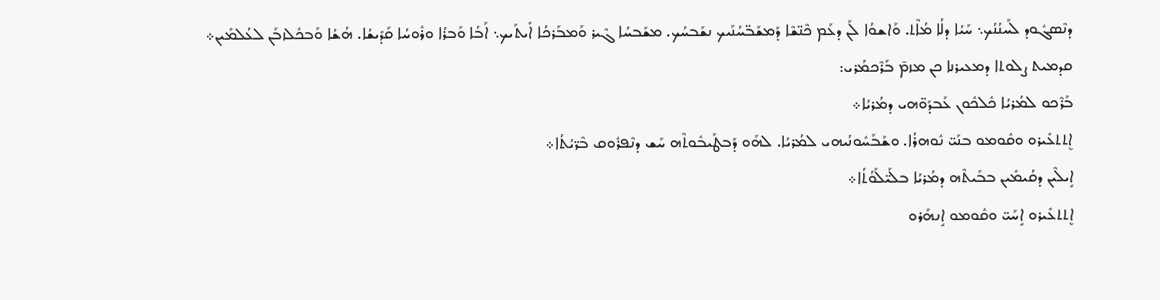ܕܢܶܣܓܽܘܕ ܠܰܚܢܳܢܳܟ܆ ܚܰܝܳܐ ܕܠܳܐ ܡܳܐܶܬ. ܘܰܐܫܘܳܐ ܠܰܢ ܕܥܰܡ ܟܶܢ̈ܫܶܐ ܕܰܡܫܰܒ̈ܚܳܢܰܝܟ ܢܫܰܒܚܳܟ. ܡܫܰܒܚܳܐ ܓܶܝܪ ܘܰܡܒܰܪܟܳܐ ܐܺܝܬܰܝܟ܆ ܐܰܒܳܐ ܘܰܒܪܳܐ ܘܪܽܘܚܳܐ ܩܰܕܺܝܫܳܐ. ܗܳܫܳܐ ܘܰܒܟܽܠܙܒܰܢ ܠܥܳܠܡܺܝܢ܀
ܩܕܡܝܬ ܨܠܘܬܐ ܕܡܥܝܪܢܐ ܟܢ ܡܙܡ̄ ܒܰܪܶܟܡܳܪܝ:
ܒܰܪܶܟܘ ܠܡܳܪܝܳܐ ܟܽܠܟܽܘܢ ܥܰܒܕܰܘ̈ܗܝ ܕܡܳܪܝܳܐ܀
ܐܷܬܬܥܺܝܪܘ ܘܩܽܘܡܘ ܒܢܰܝ̈ ܢܽܘܗܪܳܐ. ܘܫܰܒܰܚܽܘܢܳܝܗܝ ܠܡܳܪܝܳܐ. ܠܗܰܘ ܕܰܒܛܰܝܒܽܘܬܶܗ ܚܰܫ ܕܢܶܦܪܽܘܩ ܒܶܪ̈ܝܳܬܳܐ܀
ܐܱܝܠܶܝܢ ܕܩܳܝܡܺܝܢ ܒܒܰܝܬܶܗ ܕܡܳܪܝܳܐ ܒܠܰܝ̈ܠܰܘܳܬܳܐ܀
ܐܷܬܬܥܺܝܪܘ ܐܱܚܰܝ̈ ܘܩܽܘܡܘ ܐܱܢܗܰܪܘ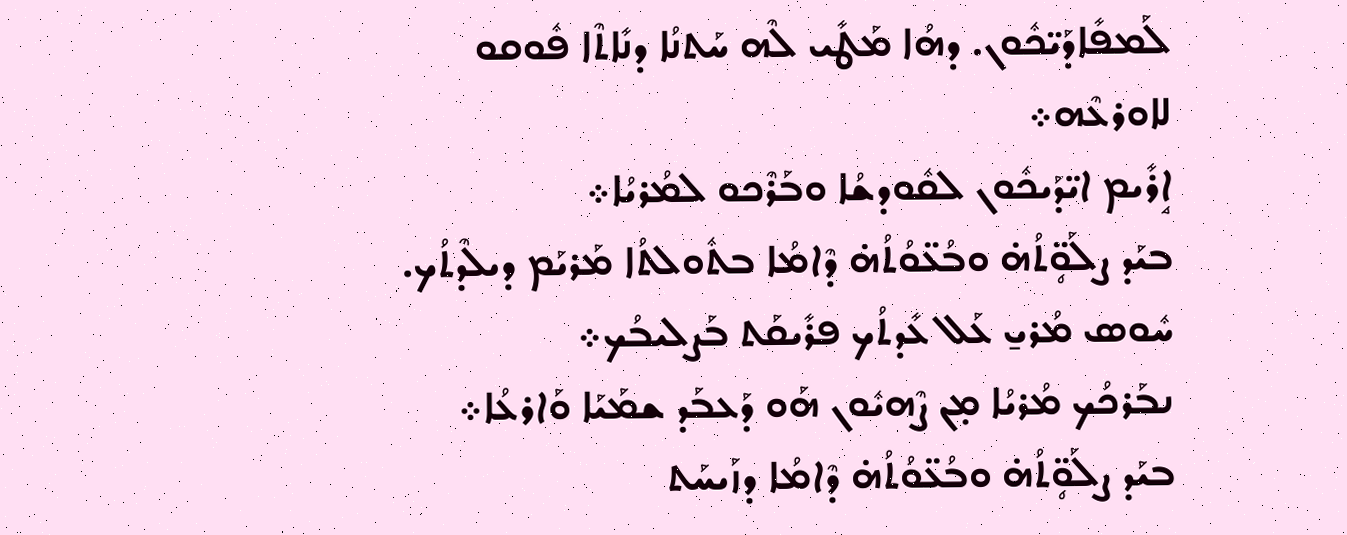ܠܰܡܦܺܐܕܰܝ̈ܟܽܘܢ. ܕܗܳܐ ܡܰܛܺܝ ܠܶܗ ܚܰܬܢܳܐ ܕܢܺܐܬܶܐ ܦܽܘܩܘ ܠܐܘܪܥܶܗ܀
ܐܱܪܺܝܡ ܐܝ̈ܕܰܝܟܽܘܢ ܠܩܽܘܕܫܳܐ ܘܒܰܪܶܟܘ ܠܡܳܪܝܳܐ܀
ܒܝܰܕ ܨܠܰܘܴ̈ܬܳܗ̇ ܘܒܳܥ̈ܘܳܬܳܗ̇ ܕܶܐܡܳܐ ܒܬܽܘܠܬܳܐ ܡܰܪܝܰܡ ܕܝܠܶܕܬܳܟ. ܚܽܘܣ ܡܳܪܝ̱ ܥܰܠ ܥܺܕܬܳܟ ܦܪܺܝܩܰܬ ܒܰܨܠܝܒܳܟ܀
ܢܒܰܪܟܳܟ ܡܳܪܝܳܐ ܡ̣ܢ ܨܶܗܝܽܘܢ ܗܰܘ ܕܰܥܒܰܕ ܫܡܰܝܰܐ ܘܰܐܪܥܳܐ܀
ܒܝܰܕ ܨܠܰܘܴ̈ܬܳܗ̇ ܘܒܳܥ̈ܘܳܬܳܗ̇ ܕܶܐܡܳܐ ܕܙܰܝܚܰܬ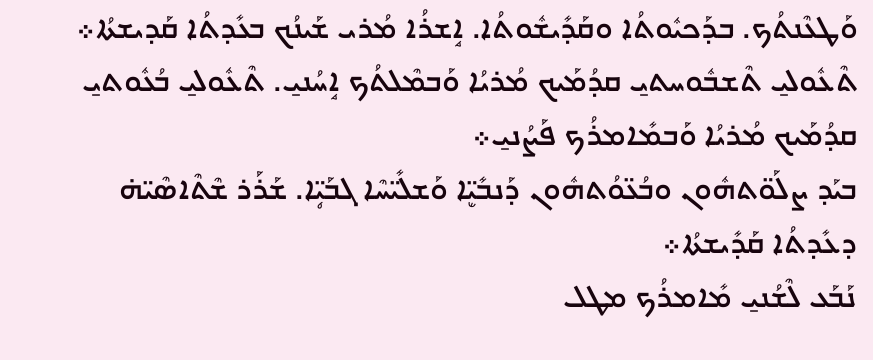ܘܰܛܥܶܢܬܳܟ. ܒܕܰܟܝܽܘܬܳܐ ܘܩܰܕܺܝܫܽܘܬܳܐ. ܐܱܫܪܳܐ ܡܳܪܝ ܫܰܝܢܳܟ ܒܥܺܕܬܳܐ ܩܰܕܝܫܬܳܐ܀
ܬܶܥܽܘܠܝ̱ ܬܶܫܒܽܘܚܬܝ̱ ܩܕܳܡܰܝܟ ܡܳܪܝܳܐ ܘܰܒܡܶܠܬܳܟ ܐܱܚܳܢܝ̱. ܬܶܥܽܘܠܝ̱ ܒܳܥܽܘܬܝ̱ ܩܕܳܡܰܝܟ ܡܳܪܝܳܐ ܘܰܒܡܺܐܡܪܳܟ ܦܰܨܳܢܝ̱܀
ܒܝܰܕ ܨܠܰܘ̈ܬܗܽܘܢ ܘܒܳܥ̈ܘܳܬܗܽܘܢ ܕܰܢܒܺܝܷ̈ܐ ܘܰܫܠܺܝ̈ܚܶܐ ܓܒܰܝܴ̈ܐ. ܫܰܪܰܪ ܫܶܬܶܐܣܶܝ̈ܗ̇ ܕܥܺܕܬܳܐ ܩܰܕܺܝܫܬܳܐ܀
ܢܰܒܰܥ ܠܶܫܳܢܝ̱ ܡܺܐܡܪܳܟ ܡܛܠ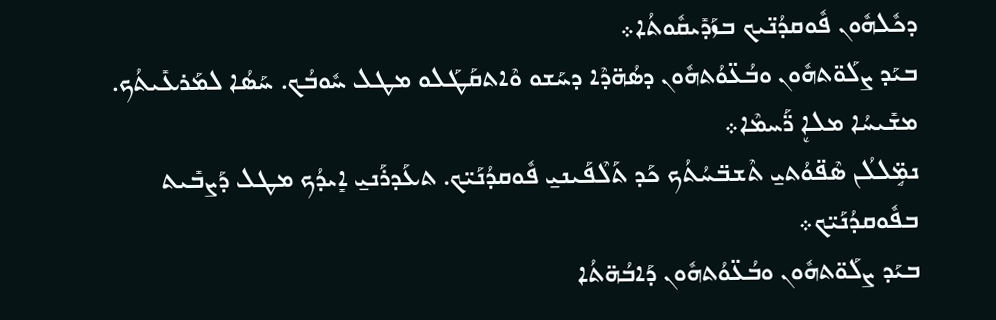ܕܟܽܠܗܽܘܢ ܦܽܘܩܕܳܢ̈ܝܟ ܒܙܰܕܺܝܩܽܘܬܳܐ܀
ܒܝܰܕ ܨܠܰܘ̈ܬܗܽܘܢ ܘܒܳܥ̈ܘܳܬܗܽܘܢ ܕܣܳܗ̈ܕܶܐ ܕܚܰܫܘ ܘܶܐܬܩܰܛܰܠܘ ܡܛܠ ܚܽܘܒܳܟ. ܚܰܣܳܐ ܠܡܰܪܥܺܝܬܳܟ. ܡܫܺܝܚܳܐ ܡܠܐܷ ܪ̈ܰܚܡܶܐ܀
ܢܡܱ̈ܠܠܳܢ ܣܶܦ̈ܘܳܬܝ̱ ܬܶܫܒ̈ܚܳܬܳܟ ܟܰܕ ܬܰܠܶܦܰܝܢܝ̱ ܦܽܘܩܕܳܢܰܝ̈ܟ. ܬܥܰܕܪܰܢܝ̱ ܐܻܝܕܳܟ ܡܛܠ ܕܰܨܒܺܝܬ ܒܦܽܘܩܕܳܢܰܝ̈ܟ܀
ܒܝܰܕ ܨܠܰܘ̈ܬܗܽܘܢ ܘܒܳܥ̈ܘܳܬܗܽܘܢ ܕܰܐܒܳܗ̈ܬܳܐ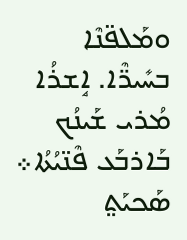ܘܡܰܠܦ̈ܢܶܐ ܒܚܺܝܪ̈ܶܐ. ܐܱܫܪܳܐ ܡܳܪܝ ܫܰܝܢܳܟ ܒܰܐܪܒܰܥ ܦܶܢ̈ܝܳܬܳܐ܀
ܣܰܟܝܰܬ݀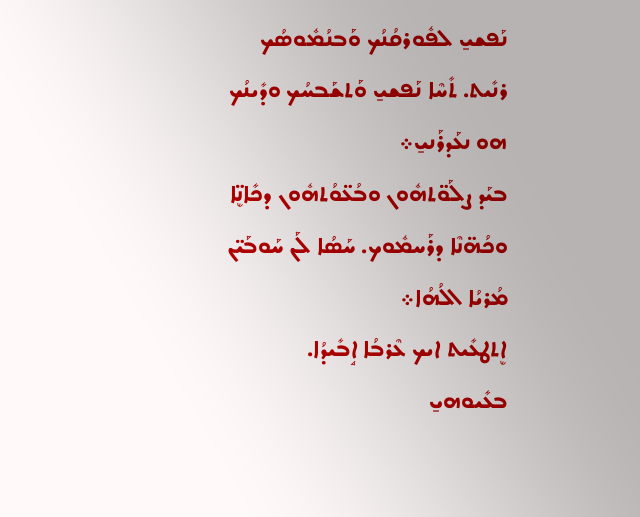ܢܰܦܫܝ̱ ܠܦܽܘܪܩܳܢܳܟ ܘܰܒܢܳܡܽܘܣܳܟ ܪܢܺܝܬ. ܬܺܚܶܐ ܢܰܦܫܝ̱ ܘܰܬܫܰܒܚܳܟ ܘܕܺܝܢܳܟ ܗܘ ܢܥܰܕܪܰܢܝ̱܀
ܒܝܰܕ ܨܠܰܘ̈ܬܗܽܘܢ ܘܒܳܥ̈ܘܳܬܗܽܘܢ ܕܟܺܐܢܷ̈ܐ ܘܟܳܗ̈ܢܶܐ ܕܪܰܚܡܽܘܟ. ܚܰܣܳܐ ܠܰܢ ܚܰܘܒܰܝ̈ܢ ܡܳܪܝܳܐ ܐܠܳܗܳܐ܀
ܐܷܬܛܥܺܝܬ ܐܝܟ ܥܶܪܒܳܐ ܐܱܒܺܝܕܳܐ. ܒܥܺܝܘܗܝ̱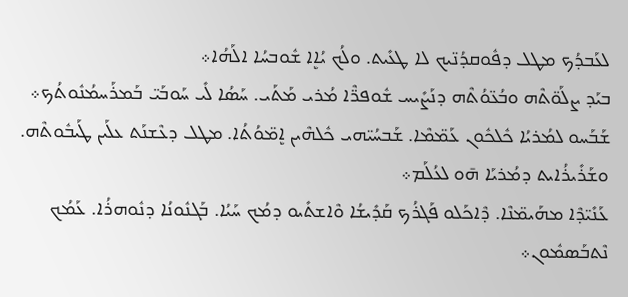ܠܥܰܒܕܳܟ ܡܛܠ ܕܦܽܘܩܕܳܢ̈ܝܟ ܠܐ ܛܥܺܝܬ. ܘܠܳܟ ܝܳܐܷܐ ܫܽܘܒܚܳܐ ܐܠܰܗܳܐ܀
ܒܝܰܕ ܨܠܰܘ̈ܬܶܗ ܘܒܳܥ̈ܘܳܬܶܗ ܕܢܰܨܺܝܚ ܫܽܘܦܪ̈ܶܐ ܡܳܪܝ ܡܰܬܰܝ. ܚܰܣܳܐ ܠܺܝ ܚܰܘܒܰܝ̈ ܒܰܡܪܰܚܡܳܢܽܘܬܳܟ܀
ܫܰܒܰܚܘ ܠܡܳܪܝܳܐ ܟܽܠܟܽܘܢ ܥܰܡ̈ܡܶܐ. ܫܰܒܚܳܝ̈ܗܝ ܟܽܠܗܶܝܢ ܐܷܡ̈ܘܳܬܳܐ. ܡܛܠ ܕܥܶܫܢܰܬ ܥܠܰܝܢ ܛܰܝܒܽܘܬܶܗ. ܘܫܰܪܺܝܪܳܐܝܬ ܕܡܳܪܝܰܐ ܗ̄ܘ ܠܥܳܠܰܡ܀
ܥܰܢܺܝ̈ܕܶܐ ܡܗܰܝܡ̈ܢܶܐ. ܕܶܐܟܰܠܘ ܦܰܓܪܳܟ ܩܰܕܺܝܫܳܐ ܘܶܐܫܬܺܝܘ ܕܡܳܟ ܚܰܝܳܐ. ܒܰܓܢܽܘܢܳܐ ܕܢܽܘܗܪܳܐ. ܥܰܡܳܟ ܢܶܬܒܰܣܡܽܘܢ܀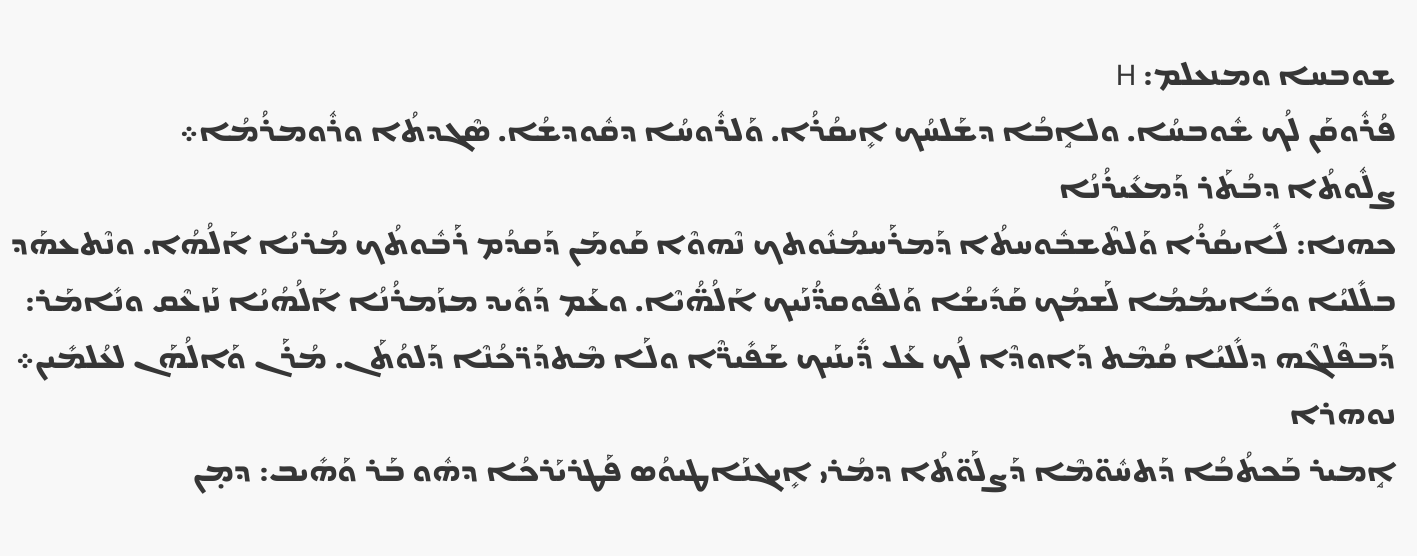ܫܘܒܚܐ ܘܡܢܥܠܡ: H
ܦܳܪܽܘܩܰܢ ܠܳܟ ܫܽܘܒܚܳܐ. ܘܠܐܱܒܳܐ ܕܫܰܠܚܳܟ ܐܻܝܩܳܪܳܐ. ܘܰܠܪܽܘܚܳܐ ܕܩܽܘܕܫܳܐ. ܣܶܓܕܬܳܐ ܘܪܽܘܡܪܳܡܳܐ܀
ܨܠܽܘܬܳܐ ܕܒܳܬܰܪ ܕܰܡܥܺܝܪܳܢܳܐ
ܟܗܢܐ: ܠܺܐܝܩܳܪܳܐ ܘܰܠܬܶܫܒܽܘܚܬܳܐ ܕܰܡܪܰܚܡܳܢܽܘܬܟ ܢܶܗܘܶܐ ܩܰܘܡܰܢ ܕܰܩܕܳܡ ܪܰܒܽܘܬܳܟ ܡܳܪܝܳܐ ܐܰܠܳܗܳܐ. ܘܢܶܬܥܗܰܕ ܒܠܺܠܝܳܐ ܘܒܺܐܝܡܳܡܳܐ ܠܰܫܡܳܟ ܩܰܕܺܝܫܳܐ ܘܰܠܦܽܘܩܕ̈ܳܢܰܝܟ ܐܰܠܳܗ̈ܳܝܶܐ. ܘܥܰܡ ܕܰܘܺܝܕ ܡܙܰܡܪܳܢܳܐ ܐܰܠܳܗܳܝܳܐ ܢܰܙܥܶܩ ܘܢܺܐܡܰܪ: ܕܰܒܦܶܠܓܶܗ ܕܠܺܠܝܳܐ ܩܳܡܶܬ ܕܰܐܘܕܶܐ ܠܳܟ ܥܰܠ ܕ̈ܺܝܢܰܝܟ ܫܰܦܺܝܪ̈ܶܐ ܘܠܰܐ ܡܶܬܕܰܪ̈ܟܳܢܶܐ ܕܰܠܘܳܬܰܢ. ܡܳܪܰܢ ܘܰܐܠܳܗܰܢ ܠܥܳܠܡܺܝܢ܀
ܢܘܗܪܐ
ܐܱܡܝܪ ܒܰܟܬܳܒܳܐ ܕܰܬܚܽܘ̈ܡܶܐ ܕܰܨܠܰܘ̈ܬܳܐ ܕܡܳܪܝ ܐܻܝܓܢܰܐܛܝܘܳܣ ܦܰܛܪܝܰܪܟܳܐ ܕܗܽܘ ܒܰܪ ܘܰܗܺܝܒ: ܕܡ̣ܢ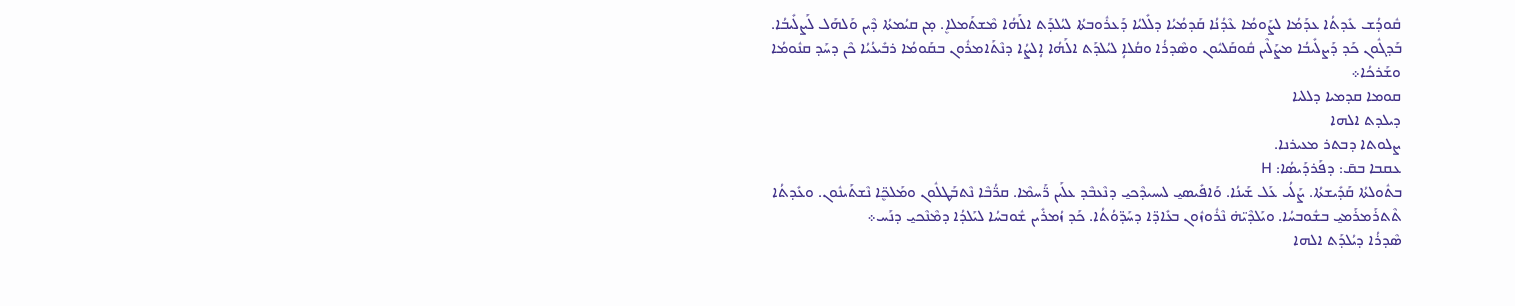ܩܽܘܕܳܫ ܥܺܕܬܳܐ ܥܕܰܡܳܐ ܠܨܰܘܡܳܐ ܥܶܕܳܢܳܐ ܩܰܕܡܳܝܳܐ ܕܠܺܠܝܳܐ ܕܰܥܪܽܘܒܬܳܐ ܠܝܳܠܕܰܬ ܐܠܰܗܳܐ ܡܶܫܬܰܡܠܐܷ. ܡ̣ܢ ܩܝܳܡܬܳܐ ܕܶܝܢ ܘܰܠܗܰܠ ܠܰܨܠܺܝܒܳܐ. ܒܰܕܓܽܘܢ ܟܰܕ ܕܰܨܠܺܝܒܳܐ ܡܨܰܠܶܝܢ ܩܽܘܩܰܠܝܽܘܢ ܘܣܶܕܪܳܐ ܘܩܳܠܐܴ ܠܝܳܠܕܰܬ ܐܠܰܗܳܐ ܐܴܠܨܳܐ ܕܢܶܬܰܐܡܪܽܘܢ ܒܩܰܘܡܳܐ ܪܒܺܝܥܳܝܳܐ ܟܶܢ ܕܚܰܕ ܩܢܽܘܡܳܐ ܘܫܰܪܟܳܐ܀
ܩܘܡܐ ܩܕܡܝܐ ܕܠܠܝܐ
ܕܝܠܕܬ ܐܠܗܐ
ܨܠܘܬܐ ܕܒܬܪ ܡܥܝܪܢܐ.
ܥܩܒܐ ܒܩ̄: ܕܦܰܪܕܰܝܣܳܐ: H
ܒܬܽܘܠܬܳܐ ܩܰܕܺܝܫܬܳܐ. ܨܰܠܳܝ ܥܰܠ ܫܰܝܢܳܐ. ܘܰܐܦܺܝܣܝ̱ ܠܝܚܝܕܶܟܝ̱ ܕܢܶܥܒܶܕ ܥܠܰܝܢ ܪ̈ܰܚܡܶܐ. ܩܪ̈ܳܒܶܐ ܢܶܬܒܰܛܠܽܘܢ ܘܡܰܠܟܷ̈ܐ ܢܶܫܬܰܝܢܽܘܢ. ܘܥܺܕܬܳܐ ܬܶܬܪܰܡܪܰܡܝ̱ ܒܫܽܘܒܚܳܐ. ܘܝܰܠܕܶܝ̈ܗ̇ ܢܶܪܽܘܙܽܘܢ ܒܥܺܐܕ̈ܐ ܕܚܰܕ̈ܘܳܬܳܐ. ܟܰܕ ܙܳܡܪܺܝܢ ܫܽܘܒܚܳܐ ܠܝܰܠܕܳܐ ܕܡܶܢܶܟܝ̱ ܕܢܰܚ܀
ܣܶܕܪܳܐ ܕܝܳܠܕܰܬ ܐܠܗܐ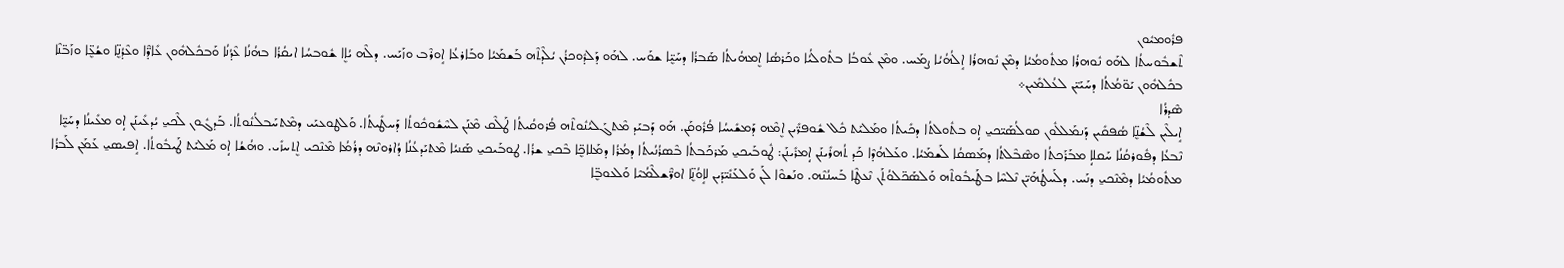ܦܪܽܘܡܝܽܘܢ
ܬܶܫܒܽܘܚܬܳܐ ܠܗܰܘ ܢܽܘܗܪܳܐ ܡܬܽܘܡܳܝܳܐ ܕܡܶܢ ܢܽܘܗܪܳܐ ܐܱܠܳܗܳܝܳܐ ܨܡܰܚ. ܘܡܶܢ ܥܽܘܒܳܐ ܒܬܽܘܠܳܝܳܐ ܘܟܰܪܣܳܐ ܐܷܡܗܳܝܬܳܐ ܣܰܒܪܳܐ ܕܚܰܝܷ̈ܐ ܫܘܰܚ. ܠܗܰܘ ܕܰܠܕܽܘܟܪܳܢ ܝܳܠܶܕܬܶܗ ܒܰܫܡܰܝܳܐ ܘܒܰܐܪܥܳܐ ܐܱܘܪܶܒ ܘܙܰܝܰܚ. ܕܠܶܗ ܝܳܐܷܐ ܫܽܘܒܚܳܐ ܐܝܩܳܪܳܐ ܒܗܳܢܳܐ ܥܶܕܳܢܳܐ ܘܰܒܟܽܠܗܽܘܢ ܥܺܐܕ̈ܶܐ ܘܥܶܕܳܢܷ̈ܐ ܘܫܳܥܷ̈ܐ ܘܙܰܒ̈ܢܶܐ ܒܟܽܠܗܽܘܢ ܝܰܘ̈ܡܳܬܳܐ ܕܚܰܝܰܝ̈ܢ ܠܥܳܠܡܺܝܢ܀
ܣܶܕܪܳܐ
ܐܱܝܠܶܝܢ ܠܶܫܳܢܷ̈ܐ ܣܳܦܩܺܝܢ ܕܰܢܡܰܠܠܽܘܢ ܩܘܠܳܣܰܝ̈ܟܝ̱ ܐܴܘ ܒܬܽܘܠܬܳܐ ܕܟܺܝܬܳܐ ܘܡܰܠܝܰܬ ܟܽܠ ܫܽܘܦܪ̈ܺܝܢ ܐܷܡܶܗ ܕܰܡܫܺܝܚܳܐ ܦܳܪܽܘܩܰܢ. ܗܰܘ ܕܰܒܝܰܕ ܡܶܬܓܰܠܝܳܢܽܘܬܶܗ ܦܳܪܘܩܳܝܬܳܐ ܛܰܠܶܩ ܡܶܢܰܢ ܠܚܶܫܽܘܟܽܘܬܳܐ ܕܰܚܛܺܝܬܳܐ. ܘܰܠܛܘܥܝܰܝ ܕܡܶܬܚܰܒܠܳܢܽܘܬܳܐ. ܒܰܕܓܽܘܢ ܠܶܟܝ̱ ܝܳܕܥܺܝܢܰܢ ܐܴܘ ܡܥܺܝܢܳܐ ܕܚܰܝܷ̈ܐ ܢܶܒܥܳܐ ܕܦܽܘܪܩܳܢܳܐ ܚܰܩܠܐܴ ܡܒܰܪܰܟܬܳܐ ܘܣܶܒܶܠܬܳܐ ܕܡܰܣܩܳܐ ܠܰܫܡܰܝܳܐ. ܘܥܰܠܗܳܕܶܐ ܟܰܕ ܬܳܗܪܺܝܢܰܢ ܐܴܡܪܺܝܢܰܢ: ܛܽܘܒܰܝܟܝ̱ ܡܰܪܟܰܒܬܳܐ ܒܶܣܪܳܢܳܝܬܳܐ ܕܡܳܪܳܐ ܕܡܰܠܐܟܷ̈ܐ ܒܶܟܝ̱ ܫܪܳܐ. ܛܘܒܰܝܟܝ̱ ܣܰܢܝܳܐ ܡܶܬܝܰܕܥܳܢܳܐ ܕܳܐܪܘܢܶܗ ܕܪܳܡܳܐ ܡܶܢܶܟܝ ܐܷܬܚܙܺܝ. ܘܗܳܫܳܐ ܐܴܘ ܡܰܠܝܰܬ ܛܰܝܒܽܘܬܳܐ. ܐܱܦܝܣܝ̱ ܥܰܡܰܢ ܠܰܒܪܳܐ ܡܬܽܘܡܳܝܳܐ ܕܡܶܢܶܟܝ̱ ܕܢܰܚ. ܕܠܰܚܛܳܗܰܝ̈ܢ ܢܶܠܚܶܐ ܒܛܰܝܒܽܘܬܶܗ ܘܰܠܣܰܟ̈ܠܘܳܬܰܢ ܢܶܥܛܶܐ ܒܰܚܢܳܢܶܗ. ܘܢܰܫܘܶܐ ܠܰܢ ܘܰܠܥܰܢܺܝ̈ܕܰܝܢ ܠܐܱܘܳܢܷ̈ܐ ܐܘܪ̈ܶܫܠܶܡܳܝܶܐ ܘܰܠܥܘܒܷ̈ܐ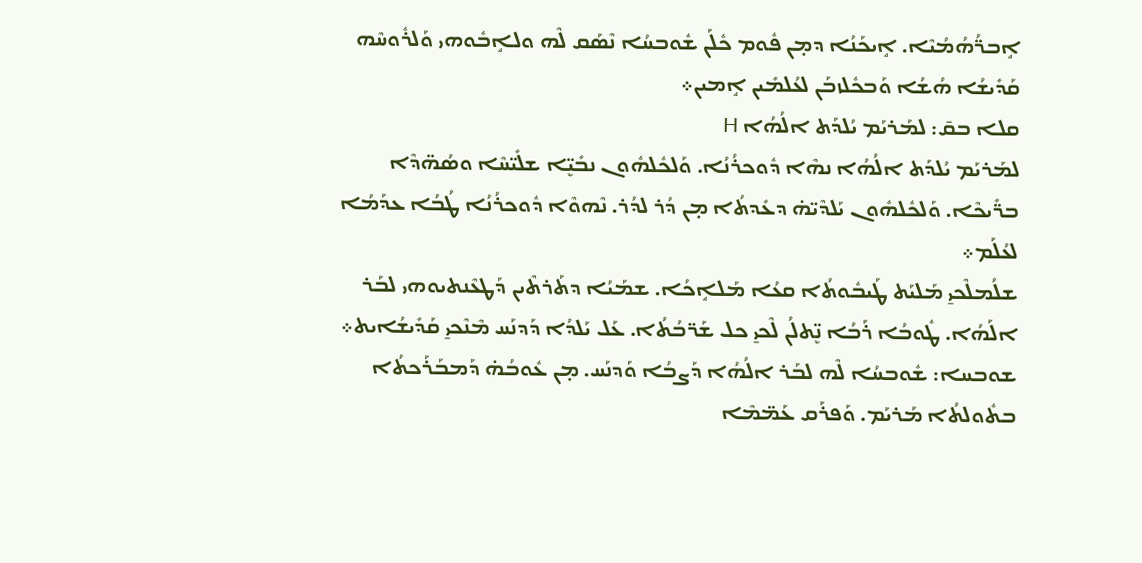ܐܱܒܪ̈ܳܗܳܡܳܝܶܐ. ܐܱܝܟܰܢܳܐ ܕܡ̣ܢ ܦܽܘܡ ܟܽܠܰܢ ܫܽܘܒܚܳܐ ܢܶܣܰܩ ܠܶܗ ܘܠܐܱܒܽܘܗܝ ܘܰܠܪܽܘܚܶܗ ܩܰܕܺܝܫܳܐ ܗܳܫܳܐ ܘܰܒܟܽܠܙܒܰܢ ܠܥܳܠܡܺܝܢ ܐܱܡܝܢ܀
ܩܠܐ ܒܩ̄: ܠܡܰܪܝܰܡ ܝܳܠܕܰܬ ܐܠܳܗܳܐ H
ܠܡܰܪܝܰܡ ܝܳܠܕܰܬ ܐܠܳܗܳܐ ܢܗܶܐ ܕܽܘܟܪܳܢܳܐ. ܘܰܠܟܽܠܗܽܘܢ ܢܒܺܝܷ̈ܐ ܫܠܺܝ̈ܚܶܐ ܘܣܳܗ̈ܕܶܐ ܒܪ̈ܺܝܟܶܐ. ܘܰܠܟܽܠܗܽܘܢ ܝܰܠܕܶܝ̈ܗ̇ ܕܥܺܕܬܳܐ ܡ̣ܢ ܕܳܪ ܠܕܳܪ. ܢܶܗܘܶܐ ܕܽܘܟܪܳܢܳܐ ܛܳܒܳܐ ܥܕܰܡܳܐ ܠܥܳܠܰܡ܀
ܫܠܳܡܠܶܟܝ̱ ܡܰܠܝܰܬ ܛܰܝܒܽܘܬܳܐ ܩܥܳܐ ܡܰܠܐܱܟܳܐ. ܫܡܰܝܳܐ ܕܬܰܪܬܶܝܢ ܕܰܛܥܶܢܬܝܘܗܝ ܠܒܰܪ ܐܠܰܗܳܐ. ܛܽܘܒܳܐ ܪܰܒܳܐ ܢܷ̈ܬܠܳܢ ܠܶܟܝ̱ ܟܠ ܫܰܪ̈ܒܳܬܳܐ. ܥܰܠ ܝܰܠܕܳܐ ܕܰܕܢܰܚ ܡܶܢܶܟܝ̱ ܩܰܕܺܝܫܳܐܝܬ܀
ܫܘܒܚܐ: ܫܽܘܒܚܳܐ ܠܶܗ ܠܒܰܪ ܐܠܳܗܳܐ ܕܰܨܒܳܐ ܘܰܕܢܰܚ. ܡ̣ܢ ܥܽܘܒܳܗ̇ ܕܰܡܒܰܪܰܟܬܳܐ ܒܬܽܘܠܬܳܐ ܡܰܪܝܰܡ. ܘܰܦܪܰܩ ܥܰܡ̈ܡܶܐ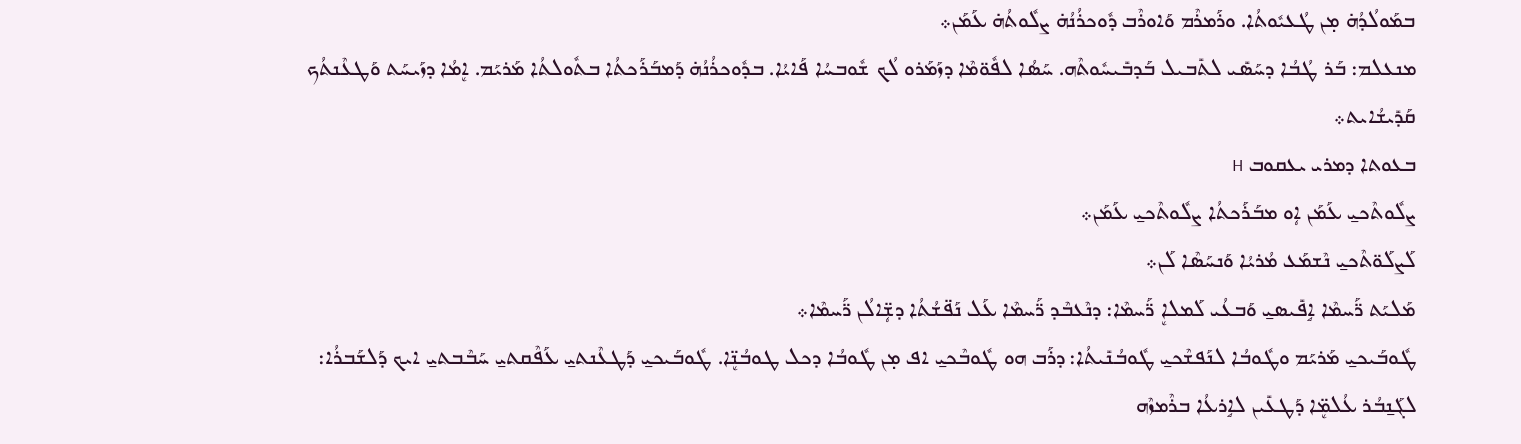ܒܡܰܘܠܳܕܳܗ̇ ܡ̣ܢ ܛܳܥܝܽܘܬܳܐ. ܘܪܰܡܪܶܡ ܘܰܐܘܪܶܒ ܕܽܘܟܪܳܢܳܗ̇ ܨܠܽܘܬܳܗ̇ ܥܰܡܰܢ܀
ܡܢܥܠܡ: ܒܰܪ ܛܳܒܳܐ ܕܚܰܣܺܝ ܠܬܺܒܝܠ ܒܰܕܒܺܝܚܽܘܬܶܗ. ܚܰܣܳܐ ܠܦܽܘ̈ܡܶܐ ܕܙܰܡܰܪܘ ܠܳܟ ܫܽܘܒܚܳܐ ܦܰܐܝܳܐ. ܒܕܽܘܟܪܳܢܳܗ̇ ܕܰܡܒܰܪܰܟܬܳܐ ܒܬܽܘܠܬܳܐ ܡܰܪܝܰܡ. ܐܷܡܳܐ ܕܙܰܝܚܰܬ ܘܰܛܥܶܢܬܳܟ ܩܰܕܺܝܫܳܐܝܬ܀
ܒܥܘܬܐ ܕܡܪܝ ܝܥܩܘܒ H
ܨܠܽܘܬܶܟܝ̱ ܥܰܡܰܢ ܐܴܘ ܡܒܰܪܰܟܬܳܐ ܨܠܽܘܬܶܟܝ̱ ܥܰܡܰܢ܀
ܠܰܨܠܰܘ̈ܬܶܟܝ̱ ܢܶܫܡܰܥ ܡܳܪܝܳܐ ܘܰܢܚܰܣܶܐ ܠܰܢ܀
ܡܰܠܝܰܬ ܪ̈ܰܚܡܶܐ ܐܱܦܺܝܣܝ̱ ܘܰܒܥܳܝ ܠܰܡܠܐܷ ܪ̈ܰܚܡܶܐ: ܕܢܶܥܒܶܕ ܪ̈ܰܚܡܶܐ ܥܰܠ ܢܰܦ̈ܫܳܬܳܐ ܕܫܴ̈ܐܠܳܢ ܪ̈ܰܚܡܶܐ܀
ܛܽܘܒܰܝܟܝ̱ ܡܰܪܝܰܡ ܘܛܽܘܒܳܐ ܠܢܰܦܫܶܟܝ̱ ܛܽܘܒܳܢܺܝܬܳܐ: ܕܪܰܒ ܗܘ ܛܽܘܒܶܟܝ̱ ܐܦ ܡ̣ܢ ܛܽܘܒܳܐ ܕܟܠ ܛܘܒܳܢܷ̈ܐ. ܛܽܘܒܰܝܟܝ̱ ܕܰܛܥܶܢܬܝ̱ ܥܰܦܶܩܬܝ̱ ܚܰܒܶܒܬܝ̱ ܐܝܟ ܕܰܠܫܰܒܪܳܐ: ܠܓܰܢ̱ܒܳܪ ܥܳܠܡܷ̈ܐ ܕܰܛܥܺܝܢ ܠܐܱܪܥܳܐ ܒܪܶܡܙܶܗ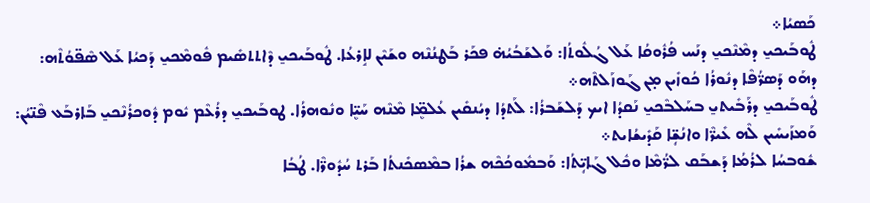ܟܰܣܝܳܐ܀
ܛܽܘܒܰܝܟܝ̱ ܕܡܶܢܶܟܝ̱ ܕܢܰܚ ܦܳܪܽܘܩܳܐ ܥܰܠ ܓܳܠܽܘܬܳܐ: ܘܰܠܫܰܒܳܝܳܗ̇ ܦܟܰܪ ܒܰܛܢܳܢܶܗ ܘܫܰܝܶܢ ܠܐܱܪܥܳܐ. ܛܽܘܒܰܝܟܝ̱ ܕܶܐܬܬܣܺܝܡ ܦܽܘܡܶܟܝ̱ ܕܰܟܝܳܐ ܥܰܠ ܣܶܦ̈ܘܳܬܶܗ: ܕܗܰܘ ܕܰܣܪ̈ܳܦܶܐ ܕܢܽܘܪܳܐ ܟܳܘܙܺܝܢ ܡ̣ܢ ܓܰܘܙܰܠܬܶܗ܀
ܛܽܘܒܰܝܟܝ̱ ܕܪܰܒܺܝܬܝ̱ ܒܚܰܠܒܶܟܝ̱ ܢܰܩܕܳܐ ܐܝܟ ܕܰܠܫܰܒܪܳܐ: ܠܰܬܕܳܐ ܕܝܳܢܩܺܝܢ ܥܳܠܡܷ̈ܐ ܡܶܢܶܗ ܚܰܝܷ̈ܐ ܘܢܽܘܗܪܳܐ. ܛܘܒܰܝܟܝ̱ ܕܪܳܥܶܡ ܝܽܘܡ ܕܽܘܟܪܳܢܶܟܝ̱ ܒܰܐܪܒܰܥ ܦܶܢ̈ܝܳܢ: ܘܰܡܙܰܝܚܺܝܢ ܠܶܗ ܥܺܝܪ̈ܶܐ ܘܐܢܳܫܴ̈ܐ ܩܰܕܺܝܫܳܐܝܬ܀
ܫܽܘܒܚܳܐ ܠܪܳܡܳܐ ܕܰܫܒܰܩ ܠܪ̈ܳܡܶܐ ܘܟܽܠ ܓܰܐܝܴ̈ܬܳܐ: ܘܰܒܡܽܘܟܳܟܶܗ ܫܪܳܐ ܒܡܶܣܟܺܢܬܳܐ ܒܰܪܬ ܚܳܕܽܘܪ̈ܶܐ. ܛܳܒܳܐ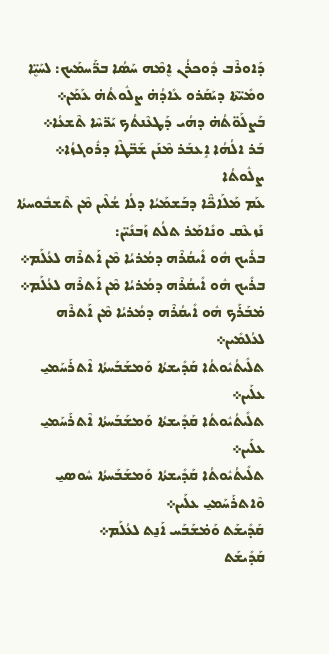ܕܰܐܘܪܶܒ ܕܽܘܟܪܳܢ ܐܷܡܶܗ ܚܰܣܳܐ ܒܪ̈ܰܚܡܰܝܟ: ܠܚܰܝܷ̈ܐ ܘܡܺܝ̈ܬܶܐ ܕܝܰܩܰܪܘ ܥܺܐܕܳܗ̇ ܨܠܽܘܬܳܗ̇ ܥܰܡܰܢ܀
ܒܰܨܠܰܘ̈ܬܳܗ̇ ܕܗܳܝ ܕܰܛܥܶܢܬܳܟ ܝܰܪ̈ܚܶܐ ܬܶܫܥܳܐ܀
ܒܰܪ ܐܠܳܗܳܐ ܐܱܥܒܰܪ ܡܶܢܰܢ ܫܰܒ̈ܛܶܐ ܕܪܽܘܓܙܳܐ܀
ܨܠܽܘܬܳܐ
ܥܰܡ ܡܰܠܰܐܟ̈ܶܐ ܕܒܰܫܡܰܝܳܐ ܕܠܳܐ ܫܳܠܶܝܢ ܡܶܢ ܬܶܫܒܽܘܚܬܳܐ ܢܰܙܥܶܩ ܘܢܺܐܡܰܪ ܬܠܳܬ ܙܰܒܢܺܝ̈ܢ:
ܒܪܺܝܟ ܗܽܘ ܐܺܝܩܳܪܶܗ ܕܡܳܪܝܳܐ ܡܶܢ ܐܰܬܪܶܗ ܠܥܳܠܰܡ܀
ܒܪܺܝܟ ܗܽܘ ܐܺܝܩܳܪܶܗ ܕܡܳܪܝܳܐ ܡܶܢ ܐܰܬܪܶܗ ܠܥܳܠܰܡ܀
ܡ̇ܒܰܪܰܟ ܗܽܘ ܐܺܝܩܳܪܶܗ ܕܡܳܪܝܳܐ ܡܶܢ ܐܰܬܪܶܗ ܠܥܳܠܡܺܝܢ܀
ܬܠܺܝܬܳܝܽܘܬܳܐ ܩܰܕܺܝܫܬܳܐ ܘܰܡܫܰܒܰܚܬܳܐ ܐܶܬܪܰܚܰܡܝ̱ ܥܠܰܝܢ܀
ܬܠܺܝܬܳܝܽܘܬܳܐ ܩܰܕܺܝܫܬܳܐ ܘܰܡܫܰܒܰܚܬܳܐ ܐܶܬܪܰܚܰܡܝ̱ ܥܠܰܝܢ܀
ܬܠܺܝܬܳܝܽܘܬܳܐ ܩܰܕܺܝܫܬܳܐ ܘܰܡܫܰܒܰܚܬܳܐ ܚܽܘܣܝ̱ ܘܶܐܬܪܰܚܰܡܝ̱ ܥܠܰܝܢ܀
ܩܰܕܺܝܫܰܬ ܘܰܡ̇ܫܰܒܰܚ ܐܰܢ̱ܬ ܠܥܳܠܰܡ܀
ܩܰܕܺܝܫܰܬ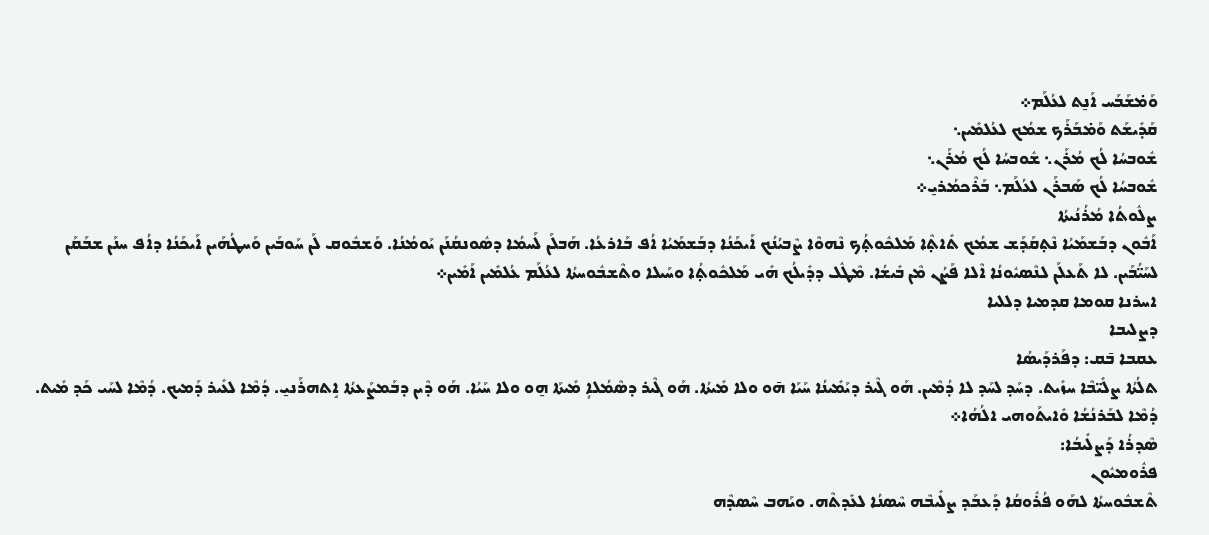ܘܰܡ̇ܫܰܒܰܚ ܐܰܢ̱ܬ ܠܥܳܠܰܡ܀
ܩܰܕܺܝܫܰܬ ܘܰܡ̇ܒܰܪܰܟ ܫܡܳܟ ܠܥܳܠܡܺܝܢ܆
ܫܽܘܒܚܳܐ ܠܳܟ ܡܳܪܰܢ܆ ܫܽܘܒܚܳܐ ܠܳܟ ܡܳܪܰܢ܆
ܫܽܘܒܚܳܐ ܠܳܟ ܣܰܒܪܰܢ ܠܥܳܠܰܡ܆ ܒܰܪܶܟܡܳܪܝ̱܀
ܨܠܽܘܬܳܐ ܡܳܪܳܢܳܝܬܳܐ
ܐܰܒܽܘܢ ܕܒܰܫܡܰܝܳܐ ܢܶܬ̣ܩܰܕܰܫ ܫܡܳܟ ܬܺܐܬ̣ܶܐ ܡܰܠܟܽܘܬ̣ܳܟ ܢܶܗܘܶܐ ܨܶܒܝܳܢܳܟ ܐܰܝܟܰܢܳܐ ܕܒܰܫܡܰܝܳܐ ܐܳܦ ܒܰܐܪܥܳܐ. ܗܰܒܠܰܢ ܠܰܚܡܳܐ ܕܣܽܘܢܩܳܢܰܢ ܝܰܘܡܳܢܳܐ. ܘܰܫܒܽܘܩ ܠܰܢ ܚܰܘܒܰܝܢ ܘܰܚܛܳܗܰܝܢ ܐܰܝܟܰܢܳܐ ܕܐܳܦ ܚܢܰܢ ܫܒܰܩܰܢ ܠܚܰܝ̈ܳܒܰܝܢ. ܠܐ ܬܰܥܠܰܢ ܠܢܶܣܝܽܘܢܳܐ ܐܶܠܐ ܦܰܨܳܢ ܡܶܢ ܒܺܝܫܳܐ. ܡܶܛܽܠ ܕܕܺܝܠܳܟ ܗܺܝ ܡܰܠܟܽܘܬ̣ܳܐ ܘܚܰܝܠܐ ܘܬܶܫܒܽܘܚܬܳܐ ܠܥܳܠܰܡ ܥܳܠܡܺܝܢ ܐܰܡܺܝܢ܀
ܐܚܪܢܐ ܩܘܡܐ ܩܕܡܝܐ ܕܠܠܝܐ
ܕܨܠܝܒܐ
ܥܩܒܐ ܒ̄ܩ: ܕܦܰܪܕܰܝܣܳܐ
ܬܠܳܬܳܐ ܨܠܺܝ̈ܒܶܐ ܚܙܺܝܬ. ܕܚܰܕ ܠܚܰܕ ܠܐ ܕܳܡܶܝܢ. ܗܰܘ ܓܶܝܪ ܕܝܰܡܺܝܢܳܐ ܚܰܝܰܐ ܗ̄ܘ ܘܠܐ ܡܺܝܬܳܐ. ܗܰܘ ܓܶܝܪ ܕܣܶܡܳܠܐܴ ܡܺܝܬܰܐ ܗ̱ܘ ܘܠܐ ܚܰܝܳܐ. ܗܰܘ ܕܶܝܢ ܕܒܰܡܨܰܥܬܳܐ ܐܱܬܗܪܰܢܝ̱. ܕܳܡܶܐ ܠܥܺܝܪ ܕܰܡܝܟ. ܕܳܡܶܐ ܠܚܰܝ ܟܰܕ ܡܺܝܬ. ܕܳܡܶܐ ܠܒܰܪܢܳܫܳܐ ܘܺܐܝܬܰܘܗܝ ܐܠܳܗܳܐ܀
ܣܶܕܪܳܐ ܕܰܨܠܺܝܒܳܐ:
ܦܪܽܘܡܝܽܘܢ
ܬܶܫܒܽܘܚܬܳܐ ܠܗܰܘ ܦܳܪܽܘܩܳܐ ܕܰܥܒܰܕ ܨܠܺܝܒܶܗ ܚܶܣܢܳܐ ܠܥܺܕܬܶܗ. ܘܝܰܗܒ ܚܶܣܕܶܗ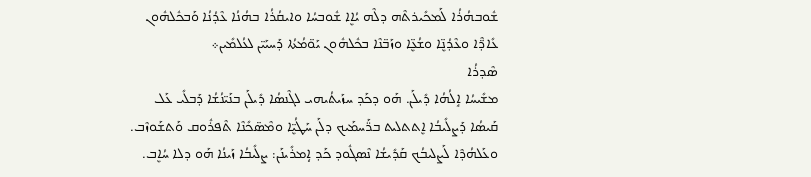ܫܽܘܒܗܳܪܳܐ ܠܰܡܟܺܝܪܬܶܗ ܕܠܶܗ ܝܳܐܷܐ ܫܽܘܒܚܳܐ ܘܐܝܩܳܪܳܐ ܒܗܳܢܳܐ ܥܶܕܳܢܳܐ ܘܰܒܟܽܠܗܽܘܢ ܥܺܐܕ̈ܶܐ ܘܥܶܕܳܢܷ̈ܐ ܘܫܳܥܷ̈ܐ ܘܙܰܒ̈ܢܶܐ ܒܟܽܠܗܽܘܢ ܝܰܘ̈ܡܳܬܳܐ ܕܰܚܝܰܝ̈ܢ ܠܥܳܠܡܺܝܢ܀
ܣܶܕܪܳܐ
ܡܫܺܝܚܳܐ ܐܱܠܳܗܳܐ ܕܺܝܠܰܢ. ܗܰܘ ܕܟܰܕ ܚܙܰܝܬܳܝܗܝ ܠܓܶܢܣܳܐ ܕܺܝܠܰܢ ܒܢܰܝ̈ܢܳܫܳܐ ܕܰܒܠܺܝ ܥܰܠ ܩܰܝܣܳܐ ܕܰܨܠܺܝܒܳܐ ܐܷܬܬܠܝܬ ܒܪ̈ܰܚܡܰܝܟ ܕܠܰܢ ܚܰܛܳܝܷ̈ܐ ܘܡܶܣ̈ܟܺܢܶܐ ܬܶܦܪܽܘܩ ܘܰܬܫܰܘܙܶܒ. ܘܥܰܠܗܳܕܶܐ ܠܰܨܠܝܒܳܟ ܩܰܕܺܝܫܳܐ ܢܶܣܓܽܘܕ ܟܰܕ ܐܴܡܪܺܝܢܰܢ: ܨܠܺܝܒܳܐ ܙܰܝܢܳܐ ܗܰܘ ܕܠܐ ܚܳܐܷܒ.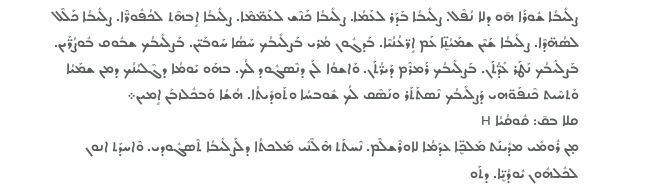ܨܠܺܝܒܳܐ ܫܽܘܪܰܐ ܗ̄ܘ ܕܠܐ ܢܳܦܶܠ. ܨܠܺܝܒܳܐ ܒܰܕܰܪ ܠܥܰܡܳܐ. ܨܠܺܝܒܳܐ ܟܰܢܶܫ ܠܥܰܡ̈ܡܶܐ. ܨܠܺܝܒܳܐ ܐܱܒܗܶܬ ܠܟܳܦܽܘܪ̈ܶܐ. ܨܠܺܝܒܳܐ ܟܰܠܶܠ ܠܣܳܗ̈ܕܶܐ. ܨܠܺܝܒܳܐ ܫܰܝܶܢ ܫܡܰܝܳܢܷ̈ܐ ܥܰܡ ܐܱܪ̈ܥܳܢܳܝܶܐ. ܒܰܕܓܽܘܢ ܡܳܪܝ ܒܰܨܠܺܝܒܳܟ ܚܰܣܳܐ ܚܰܘܒܰܝ̈ܢ. ܒܰܨܠܺܝܒܳܟ ܫܒܽܘܩ ܒܽܘܨܳܪ̈ܰܝܢ. ܒܰܨܠܺܝܒܳܟ ܢܰܛܰܪ ܥܺܕ̈ܳܬܰܢ. ܒܰܨܠܺܝܒܳܟ ܪܰܡܪܶܡ ܕܰܝܪ̈ܳܬܰܢ. ܘܰܐܫܘܳܐ ܠܰܢ ܕܢܶܣܓܽܘܕ ܠܳܟ. ܒܗܰܘ ܝܰܘܡܳܐ ܕܓܶܠܝܳܢܳܟ ܕܡܢ ܫܡܰܝܳܐ ܘܰܬܚܶܝܬ ܟܶܢܦܰܘ̈ܗܝ ܕܰܨܠܺܝܒܳܟ ܢܶܣܬܰܬܰܪ ܘܢܰܣܶܩ ܠܳܟ ܫܽܘܒܚܳܐ ܘܬܰܘܕܺܝܬܳܐ. ܗܳܫܳܐ ܘܰܒܟܽܠܙܒܰܢ ܐܱܡܝܢ܀
ܩܠܐ ܒܩ̄: ܩܽܘܩܳܝܳܐ H
ܡ̣ܢ ܪܽܘܡܺܝ ܡܕܺܝܢܰܬ ܡܰܠܟܷ̈ܐ ܥܕܰܡܳܐ ܠܐܘܪܶܫܠܶܡ. ܢܶܚܬܰܬ ܗܶܠܶܢܺܝ ܡܰܠܟܬܳܐ ܕܠܰܨܠܺܝܒܳܐ ܬܶܣܓܽܘܕܝ. ܘܶܐܚܕܰܬ ܐܢܘܢ ܠܟܽܠܗܽܘܢ ܝܽܘܕܳܝܷ̈ܐ. ܕܬܰܘ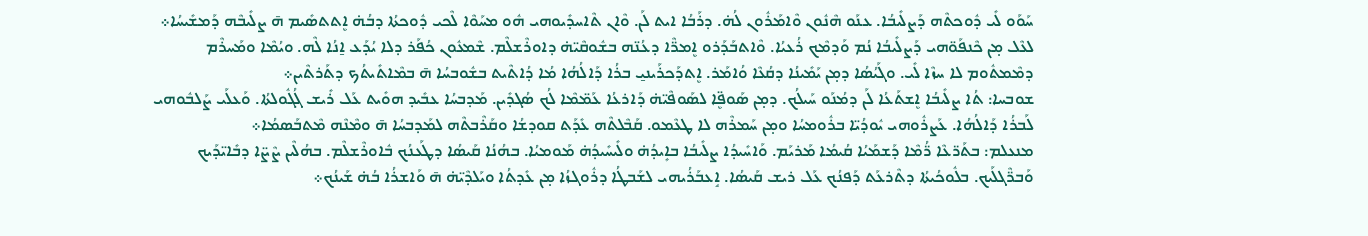ܚܰܘܰܘ ܠܺܝ ܕܽܘܟܬܶܗ ܕܰܨܠܺܝܒܳܐ. ܥܢܰܘ ܗܶܢܽܘܢ ܘܶܐܡܰܪܽܘܢ ܠܳܗ̇. ܕܪܰܒܳܐ ܐܝܬ ܠܰܢ. ܘܶܐܢ ܬܶܐܚܕܺܝܘܗܝ ܗܽܘ ܡܚܰܘܶܐ ܠܶܟܝ ܕܽܘܟܬܳܐ ܕܒܳܗ̇ ܐܷܬܬܣܺܝܡ ܗ̄ ܨܠܺܝܒܶܗ ܕܰܡܫܺܝܚܳܐ܀
ܠܥܶܠ ܡ̣ܢ ܟܶܢܦܰܘ̈ܗܝ ܕܰܨܠܺܝܒܳܐ ܢܳܡ ܘܰܕܡܶܟ ܪܳܥܝܳܐ. ܘܶܐܬܒܰܕܰܪܘ ܐܷܡܪ̈ܶܐ ܕܥܳܢ̈ܗ ܒܫܽܘܩܶܝ̈ܗ̇ ܕܐܘܪܶܫܠܶܡ. ܫܶܡܥܽܘܢ ܟܳܦܰܪ ܕܠܐ ܝܳܕܰܥ ܐ̱ܢܳܐ ܠܶܗ. ܘܝܳܡܶܐ ܘܡܰܚܪܶܡ ܕܡܶܡܬܽܘܡ ܠܐ ܚܙܶܐ ܠܺܝ. ܘܓܰܝܳܣܳܐ ܕܡ̣ܢ ܝܰܡܺܝܢܳܐ ܕܩܳܥܶܐ ܘܳܐܡܰܪ. ܐܷܬܕܰܟܪܰܝܢܝ̱ ܒܪܳܐ ܕܰܐܠܳܗܳܐ ܡܳܐ ܕܳܐܬܶܝܬ ܒܫܽܘܒܚܳܐ ܗ̄ ܒܡܶܐܬܺܝܬܳܟ ܕܬܰܪܬܶܝܢ܀
ܫܘܒܚܐ: ܬܳܐ ܨܠܺܝܒܳܐ ܐܷܫܬܰܥܳܐ ܠܰܢ ܕܡܳܢܰܘ ܚܰܝܠܳܟ. ܕܡ̣ܢ ܣܰܘܦܷ̈ܐ ܠܣܰܘܦܶܝ̈ܗ̇ ܕܰܐܪܥܳܐ ܥܰܡ̈ܡܶܐ ܠܳܟ ܣܳܓܕܺܝܢ. ܡܰܕܒܚܳܐ ܥܒܺܝܕ ܗܘܺܝܬ ܥܰܠ ܪܺܝܫ ܓܳܓܽܘܠܬܳܐ. ܘܰܥܠܰܝ ܨܰܠܒܽܘܗܝ ܠܰܒܪܳܐ ܕܰܐܠܳܗܳܐ. ܥܰܨܪܽܘܗܝ ܝܽܘܕܳܝ̈ܐ ܒܪܽܘܡܚܳܐ ܘܡ̣ܢ ܚܰܡܪܶܗ ܠܐ ܛܥܶܡܘ. ܩܰܒܶܠܬܶܗ ܥܺܕܰܬ ܩܘܕܫܳܐ ܘܩܰܪܶܒܬܶܗ ܠܡܰܕܒܚܳܐ ܗ̄ ܘܡܶܢܶܗ ܡܶܬܒܰܣܡܳܐ܀
ܡܢܥܠܡ: ܒܬܰܪ̈ܥܶܐ ܪ̈ܳܡܶܐ ܕܰܫܡܰܝܳܐ ܩܳܝܡܳܐ ܡܰܪܝܰܡ. ܘܰܐܚܺܝܕܳܐ ܨܠܺܝܒܳܐ ܒܐܻܝܕܳܗ̇ ܘܠܺܝܚܺܝܕܳܗ̇ ܡܰܘܡܝܳܐ. ܒܗܳܢܳܐ ܩܰܝܣܳܐ ܕܛܰܥܢܳܟ ܒܽܐܘܪܶܫܠܶܡ. ܒܗܳܠܶܝܢ ܨܶܨ̈ܐ ܕܒܺܐܝ̈ܕܰܝܟ ܘܰܒܪ̈ܶܓܠܰܝܟ. ܒܠܽܘܟܳܝܬܳܐ ܕܬܶܪܥܰܬ ܕܰܦܢܳܟ ܥܰܠ ܪܝܫ ܩܰܝܣܳܐ. ܐܱܥܒܰܪܳܝܗܝ ܠܫܰܒܛܳܐ ܕܪܽܘܓܙܳܐ ܡ̣ܢ ܥܺܕܬܳܐ ܘܝܰܠܕܶܝ̈ܗ̇ ܗ̄ ܘܰܐܫܪܳܐ ܒܳܗ̇ ܫܰܝܢܳܟ܀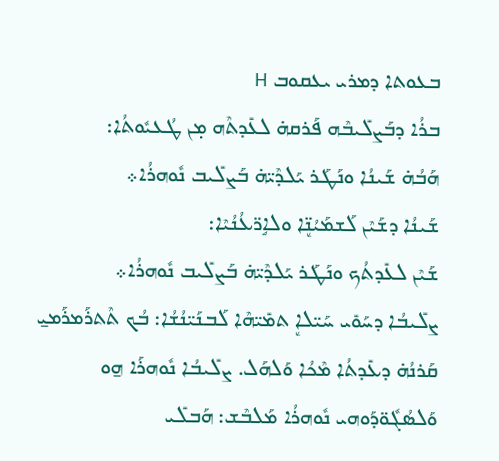ܒܥܘܬܐ ܕܡܪܝ ܝܥܩܘܒ H
ܒܪܳܐ ܕܒܰܨܠܺܝܒܶܗ ܦܰܪܩܗ̇ ܠܥܺܕܬܶܗ ܡ̣ܢ ܛܳܥܝܽܘܬܳܐ:
ܗܰܒܳܗ̇ ܫܰܝܢܳܐ ܘܢܰܛܰܪ ܝܰܠܕܶܝ̈ܗ̇ ܒܰܨܠܺܝܒ ܢܽܘܗܪܳܐ܀
ܫܰܝܢܳܐ ܕܫܰܝܶܢ ܠܰܫܡܰܝܳܢܷ̈ܐ ܘܠܐܱܪ̈ܥܳܢܳܝܶܐ:
ܫܰܝܶܢ ܠܥܺܕܬܳܟ ܘܢܰܛܰܪ ܝܰܠܕܶܝ̈ܗ̇ ܒܰܨܠܺܝܒ ܢܽܘܗܪܳܐ܀
ܨܠܺܝܒܳܐ ܕܚܰܘܺܝ ܚܰܝ̈ܠܐܷ ܬܡܺܝ̈ܗܶܐ ܠܰܒܢܰܝ̈ܢܳܫܳܐ: ܒܳܟ ܬܶܬܪܰܡܪܰܡܝ̱ ܩܰܪܢܳܗ̇ ܕܥܺܕܬܳܐ ܡܶܟܳܐ ܘܰܠܗܰܠ. ܨܠܺܝܒܳܐ ܢܽܘܗܪܰܐ ܗ̱ܘ ܘܰܠܣܳܓܽܘ̈ܕܰܘܗܝ ܢܽܘܗܪܳܐ ܡܰܠܒܶܫ: ܗܰܒܠܺܝ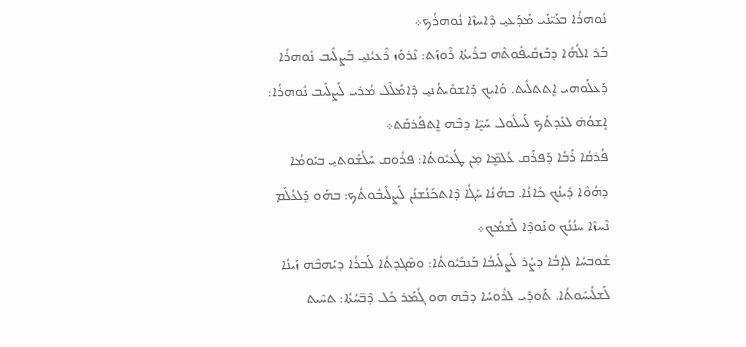ܢܽܘܗܪܳܐ ܒܥܰܝ̈ܢܰܝ ܡܰܕܰܥܝ̱ ܕܶܐܚܙܶܐ ܢܽܘܗܪܳܟ܀
ܒܰܪ ܐܠܳܗܳܐ ܕܒܰܙܩܺܝܦܽܘܬܶܗ ܒܪܺܝܬܳܐ ܪܶܘܙܰܬ: ܢܶܪܘܰܙ ܪܶܥܝܳܢܝ̱ ܒܰܨܠܺܝܒ ܢܽܘܗܪܳܐ ܕܰܥܠܰܘܗܝ ܐܷܬܬܠܺܝܬ. ܘܰܐܝܟ ܕܰܐܫܘܺܝܬܳܢܝ̱ ܕܶܐܡܰܠܶܠ ܡܳܪܝ ܠܰܨܠܺܝܒ ܢܽܘܗܪܳܐ: ܐܱܫܘܳܗ̇ ܠܥܺܕܬܳܟ ܠܰܚܠܽܘܠ ܚܰܝܷ̈ܐ ܕܒܶܗ ܐܷܬܦܰܪܩܰܬ܀
ܦܳܪܩܳܐ ܪܰܒܳܐ ܕܰܦܪܰܩ ܥܳܠܡܷ̈ܐ ܡ̣ܢ ܛܳܥܝܽܘܬܳܐ: ܦܪܽܘܩ ܚܰܠܳܫܽܘܬܝ̱ ܒܝܰܘܡܳܐ ܕܗܳܘܶܐ ܕܺܝܢܳܟ ܟܺܐܢܳܐ. ܒܗܳܢܳܐ ܚܰܓܳܐ ܕܶܐܬܟܰܢܰܫܢܰܢ ܠܰܨܠܺܝܒܽܘܬܳܟ: ܒܗܰܘ ܕܰܠܥܳܠܰܡ ܢܶܚܙܶܐ ܚܢܳܢܳܟ ܘܢܰܘܕܶܐ ܠܰܫܡܳܟ܀
ܫܽܘܒܚܳܐ ܠܐܱܒܳܐ ܕܨܳܪ ܠܰܨܠܺܝܒܳܐ ܒܰܢܒܺܝܽܘܬܳܐ: ܘܣܶܓܕܬܳܐ ܠܰܒܪܳܐ ܕܝܰܗܒܶܗ ܙܰܝܢܳܐ ܠܰܫܠܺܝܚܽܘܬܳܐ. ܬܰܘܕܺܝ ܠܪܽܘܚܳܐ ܕܒܶܗ ܗܘ ܓܳܡܰܪ ܟܽܠ ܕܶܒ̈ܚܳܬܳܐ: ܬܚܶܝܬ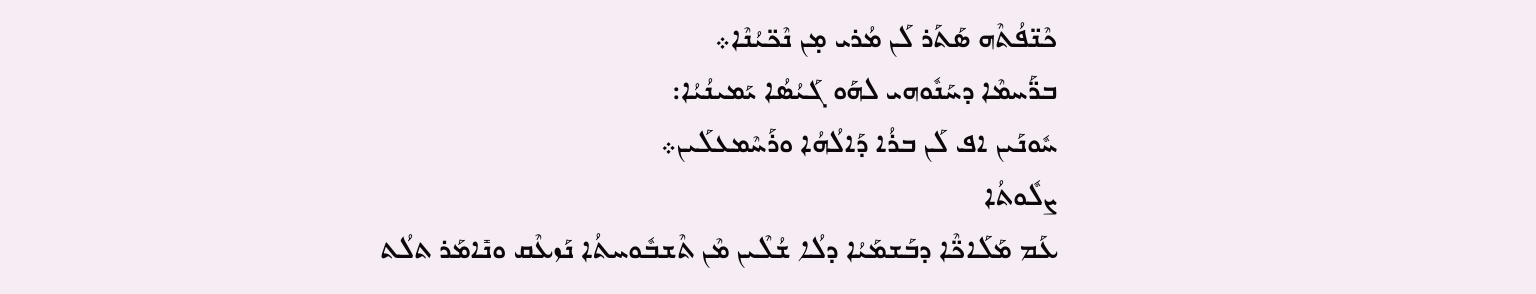ܟܶܢ̈ܦܳܬܶܗ ܣܰܬܰܪ ܠܰܢ ܡܳܪܝ ܡ̣ܢ ܢܶܟ̈ܝܳܢܶܐ܀
ܒܪ̈ܰܚܡܶܐ ܕܚܰܢܽܘܗܝ ܠܗܰܘ ܓܰܝܳܣܳܐ ܝܰܡܝܢܳܝܳܐ:
ܚܽܘܢܰܝܢ ܐܦ ܠܰܢ ܒܪܳܐ ܕܰܐܠܳܗܳܐ ܘܪܰܚܶܡܥܠܰܝܢ܀
ܨܠܽܘܬܳܐ
ܥܰܡ ܡܰܠܰܐܟ̈ܶܐ ܕܒܰܫܡܰܝܳܐ ܕܠܳܐ ܫܳܠܶܝܢ ܡܶܢ ܬܶܫܒܽܘܚܬܳܐ ܢܰܙܥܶܩ ܘܢܺܐܡܰܪ ܬܠܳܬ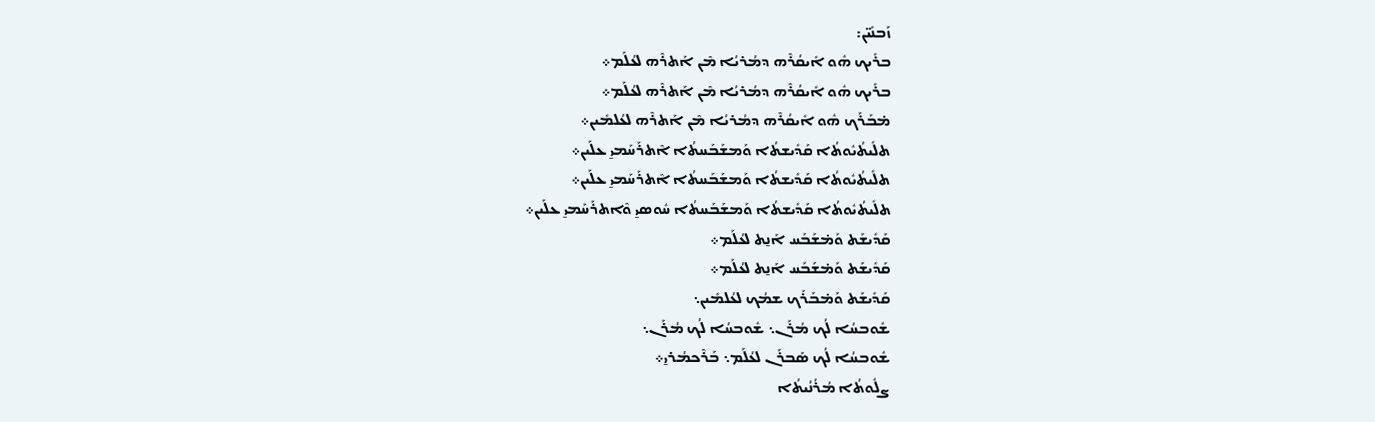ܙܰܒܢܺܝ̈ܢ:
ܒܪܺܝܟ ܗܽܘ ܐܺܝܩܳܪܶܗ ܕܡܳܪܝܳܐ ܡܶܢ ܐܰܬܪܶܗ ܠܥܳܠܰܡ܀
ܒܪܺܝܟ ܗܽܘ ܐܺܝܩܳܪܶܗ ܕܡܳܪܝܳܐ ܡܶܢ ܐܰܬܪܶܗ ܠܥܳܠܰܡ܀
ܡ̇ܒܰܪܰܟ ܗܽܘ ܐܺܝܩܳܪܶܗ ܕܡܳܪܝܳܐ ܡܶܢ ܐܰܬܪܶܗ ܠܥܳܠܡܺܝܢ܀
ܬܠܺܝܬܳܝܽܘܬܳܐ ܩܰܕܺܝܫܬܳܐ ܘܰܡܫܰܒܰܚܬܳܐ ܐܶܬܪܰܚܰܡܝ̱ ܥܠܰܝܢ܀
ܬܠܺܝܬܳܝܽܘܬܳܐ ܩܰܕܺܝܫܬܳܐ ܘܰܡܫܰܒܰܚܬܳܐ ܐܶܬܪܰܚܰܡܝ̱ ܥܠܰܝܢ܀
ܬܠܺܝܬܳܝܽܘܬܳܐ ܩܰܕܺܝܫܬܳܐ ܘܰܡܫܰܒܰܚܬܳܐ ܚܽܘܣܝ̱ ܘܶܐܬܪܰܚܰܡܝ̱ ܥܠܰܝܢ܀
ܩܰܕܺܝܫܰܬ ܘܰܡ̇ܫܰܒܰܚ ܐܰܢ̱ܬ ܠܥܳܠܰܡ܀
ܩܰܕܺܝܫܰܬ ܘܰܡ̇ܫܰܒܰܚ ܐܰܢ̱ܬ ܠܥܳܠܰܡ܀
ܩܰܕܺܝܫܰܬ ܘܰܡ̇ܒܰܪܰܟ ܫܡܳܟ ܠܥܳܠܡܺܝܢ܆
ܫܽܘܒܚܳܐ ܠܳܟ ܡܳܪܰܢ܆ ܫܽܘܒܚܳܐ ܠܳܟ ܡܳܪܰܢ܆
ܫܽܘܒܚܳܐ ܠܳܟ ܣܰܒܪܰܢ ܠܥܳܠܰܡ܆ ܒܰܪܶܟܡܳܪܝ̱܀
ܨܠܽܘܬܳܐ ܡܳܪܳܢܳܝܬܳܐ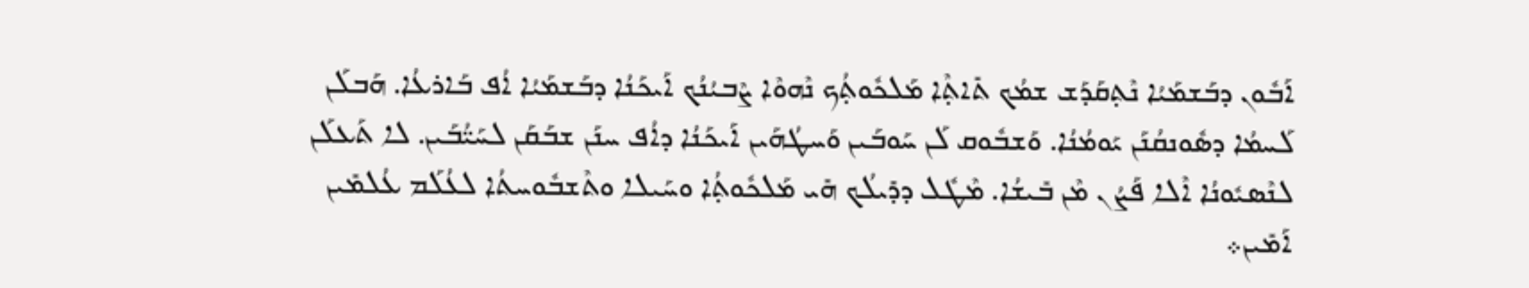ܐܰܒܽܘܢ ܕܒܰܫܡܰܝܳܐ ܢܶܬ̣ܩܰܕܰܫ ܫܡܳܟ ܬܺܐܬ̣ܶܐ ܡܰܠܟܽܘܬ̣ܳܟ ܢܶܗܘܶܐ ܨܶܒܝܳܢܳܟ ܐܰܝܟܰܢܳܐ ܕܒܰܫܡܰܝܳܐ ܐܳܦ ܒܰܐܪܥܳܐ. ܗܰܒܠܰܢ ܠܰܚܡܳܐ ܕܣܽܘܢܩܳܢܰܢ ܝܰܘܡܳܢܳܐ. ܘܰܫܒܽܘܩ ܠܰܢ ܚܰܘܒܰܝܢ ܘܰܚܛܳܗܰܝܢ ܐܰܝܟܰܢܳܐ ܕܐܳܦ ܚܢܰܢ ܫܒܰܩܰܢ ܠܚܰܝ̈ܳܒܰܝܢ. ܠܐ ܬܰܥܠܰܢ ܠܢܶܣܝܽܘܢܳܐ ܐܶܠܐ ܦܰܨܳܢ ܡܶܢ ܒܺܝܫܳܐ. ܡܶܛܽܠ ܕܕܺܝܠܳܟ ܗܺܝ ܡܰܠܟܽܘܬ̣ܳܐ ܘܚܰܝܠܐ ܘܬܶܫܒܽܘܚܬܳܐ ܠܥܳܠܰܡ ܥܳܠܡܺܝܢ ܐܰܡܺܝܢ܀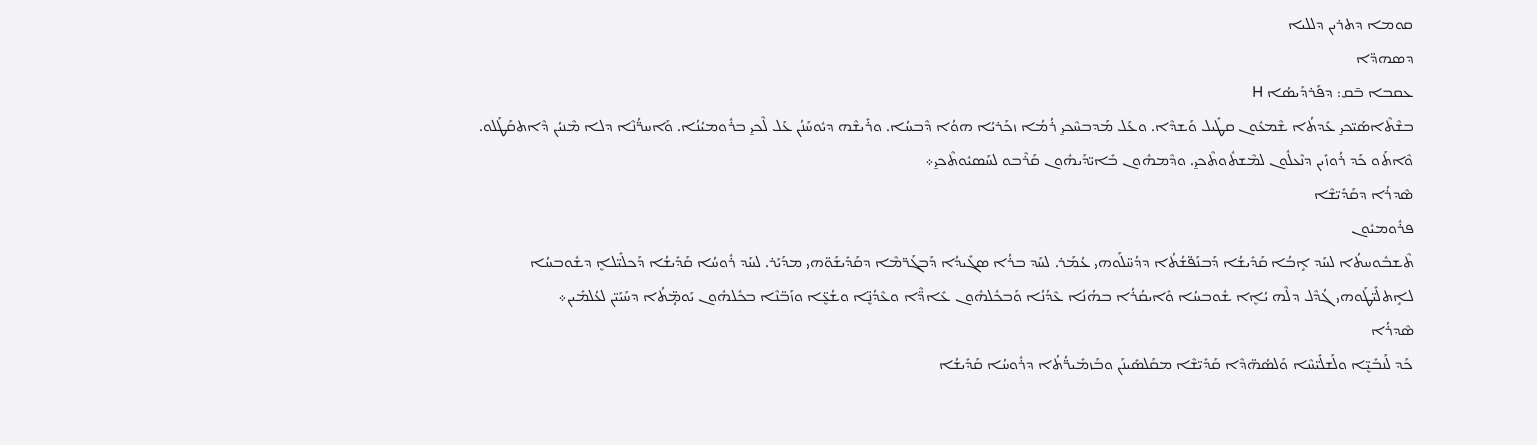ܩܘܡܐ ܕܬܪܝܢ ܕܠܠܝܐ
ܕܣܗܕ̈ܐ
ܥܩܒܐ ܒ̄ܩ: ܕܦܰܪܕܰܝܣܳܐ H
ܒܫܶܬܶܐܣܰܝ̈ܟܝ̱ ܥܺܕܬܳܐ ܫܶܡܥܽܘܢ ܩܛܺܝܠ ܘܰܫܕܶܐ. ܘܥܰܠ ܡܰܕܒܚܶܟܝ̱ ܪܳܡܳܐ ܙܟܰܪܝܳܐ ܗܘܳܐ ܕܶܒܚܳܐ. ܘܪܺܝܫܶܗ ܕܝܽܘܚܰܢܳܢ ܥܰܠ ܠܶܟܝ̱ ܒܪܽܘܡܝܳܢܳܐ. ܘܰܐܚܪ̈ܳܢܶܐ ܕܠܐ ܡܶܢܝܳܢ ܕܶܐܬܩܰܛܰܠܘ. ܘܶܐܬܰܘ ܟܰܕ ܪܳܘܙܺܝܢ ܕܢܶܥܠܽܘܢ ܠܡܶܫܬܽܘܬܶܟܝ̱. ܘܕܶܡܗܽܘܢ ܒܺܐܝ̈ܕܰܝܗܽܘܢ ܩܰܪܶܒܘ ܠܚܰܣܝܽܘܬܶܟܝ̱܀
ܣܶܕܪܳܐ ܕܩܰܕܺܝ̈ܫܶܐ
ܦܪܽܘܡܝܽܘܢ
ܬܶܫܒܽܘܚܬܳܐ ܠܚܰܕ ܐܱܒܳܐ ܩܰܕܺܝܫܳܐ ܕܰܒܢܰܦ̈ܫܳܬܳܐ ܕܕܳܚ̈ܠܰܘܗܝ ܥܳܡܰܪ. ܠܚܰܕ ܒܪܳܐ ܣܓܺܝܕܳܐ ܕܰܒܓܰܪ̈ܡܶܐ ܕܩܰܕܺܝܫܰܘ̈ܗܝ ܡܕܰܝܰܪ. ܠܚܰܕ ܪܽܘܚܳܐ ܩܰܕܺܝܫܳܐ ܕܰܟܠܺܝ̈ܠܐܷ ܕܫܽܘܒܚܳܐ ܠܐܱܬܠܺܝ̈ܛܰܘܗܝ ܓܳܕܶܠ ܕܠܶܗ ܝܳܐܷܐ ܫܽܘܒܚܳܐ ܘܺܐܝܩܳܪܳܐ ܒܗܳܢܳܐ ܥܶܕܳܢܳܐ ܘܰܒܟܽܠܗܽܘܢ ܥܺܐܕ̈ܶܐ ܘܥܶܕܳܢܷ̈ܐ ܘܫܳܥܷ̈ܐ ܘܙܰܒ̈ܢܶܐ ܒܟܽܠܗܽܘܢ ܝܰܘܡܴ̈ܬܳܐ ܕܚܰܝܰܝ̈ܢ ܠܥܳܠܡܺܝܢ܀
ܣܶܕܪܳܐ
ܟܰܕ ܠܰܢܒܺܝܷ̈ܐ ܘܠܰܫܠܺܝ̈ܚܶܐ ܘܰܠܣܳܗ̈ܕܶܐ ܩܰܕܺܝ̈ܫܶܐ ܡܩܰܠܣܺܝܢܰܢ ܘܒܰܙܡܺܝܪ̈ܳܬܳܐ ܕܪܽܘܚܳܐ ܩܰܕܺܝܫܳܐ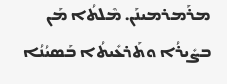ܡܪܰܡܪܡܝܢܰܢ. ܡܶܠܬܳܐ ܡܰܢ ܒܨܺܝܪܳܐ ܘܬܰܪܥܺܝܬܳܐ ܒܰܣܝܳܢܳܐ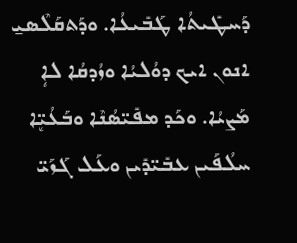ܕܰܚܛܺܝܬܳܐ ܛܰܒܺܝܥܳܐ. ܘܕܰܬܩܰܠܶܣܝ̱ ܐܢܘܢ ܐܝܟ ܕܘܳܠܝܳܐ ܘܙܳܕܩܳܐ ܠܐܴ ܡܰܨܝܳܐ. ܘܟܰܕ ܡܦܺܝ̈ܣܳܢܶܐ ܘܒܰܥܳܝܷ̈ܐ ܚܠܳܦܰܝܢ ܥܒܺܝ̈ܕܺܝܢ ܘܥܰܠ ܓܰܙܰܝ̈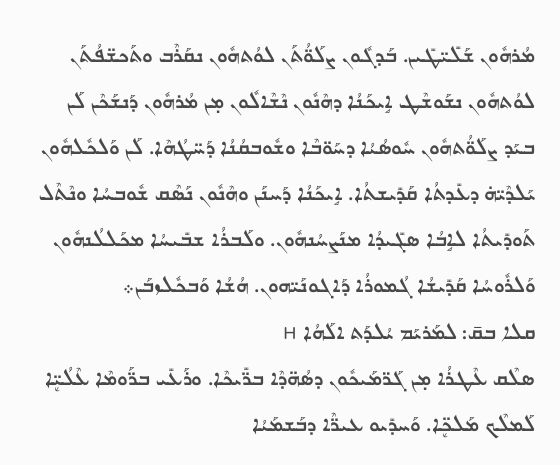ܡܳܪܗܽܘܢ ܫܰܠܺܝ̈ܛܺܝܢ. ܒܰܕܓܽܘܢ ܨܠܰܘ̈ܳܬܰܢ ܠܘܳܬܗܽܘܢ ܢܩܰܪܶܒ ܘܬܰܟܫ̈ܦܳܬܰܢ ܠܘܳܬܗܽܘܢ ܢܫܰܘܫܶܛ ܐܱܝܟܰܢܳܐ ܕܗܶܢܽܘܢ ܢܶܫܶܐܠܽܘܢ ܡ̣ܢ ܡܳܪܗܽܘܢ ܕܰܢܫܰܟܶܢ ܠܰܢ ܒܝܰܕ ܨܠܰܘ̈ܳܬܗܽܘܢ ܚܽܘܣܳܝܳܐ ܕܚܰܘ̈ܒܶܐ ܘܫܽܘܒܩܳܢܳܐ ܕܰܚ̈ܛܳܗܶܐ. ܠܰܢ ܘܰܠܟܽܠܗܽܘܢ ܝܰܠܕܶܝ̈ܗ̇ ܕܥܺܕܬܳܐ ܩܰܕܺܝܫܬܳܐ. ܐܱܝܟܰܢܳܐ ܕܰܚܢܰܢ ܘܗܶܢܽܘܢ ܢܰܣܶܩ ܫܽܘܒܚܳܐ ܘܢܶܬܶܠ ܬܰܘܕܺܝܬܳܐ ܠܐܱܒܳܐ ܣܓܺܝܕܳܐ ܡܢܰܨܚܳܢܗܽܘܢ. ܘܠܰܒܪܳܐ ܫܒܺܝܚܳܐ ܡܟܰܠܠܳܢܗܽܘܢ ܘܰܠܪܽܘܚܳܐ ܩܰܕܺܝܫܳܐ ܓܳܡܘܪܳܐ ܕܰܐܓܘܢܰܝ̈ܗܘܢ. ܗܳܫܳܐ ܘܰܒܟܽܠܙܒܰܢ܀
ܩܠܐ ܒܩ̄: ܠܡܰܪܝܰܡ ܝܳܠܕܰܬ ܐܠܰܗܳܐ H
ܣܠܶܩ ܥܶܛܪܳܐ ܡ̣ܢ ܓܰܪ̈ܡܰܝܟܽܘܢ ܕܣܳܗ̈ܕܶܐ ܒܪ̈ܺܝܟܶܐ. ܘܪܰܥܺܝ ܒܪ̈ܰܘܡܶܐ ܥܶܠܳܝܷ̈ܐ ܠܰܡܠܶܟ ܡܰܠܟܷ̈ܐ. ܘܰܚܕܺܝܘ ܥܝܪ̈ܶܐ ܕܒܰܫܡܰܝܳܐ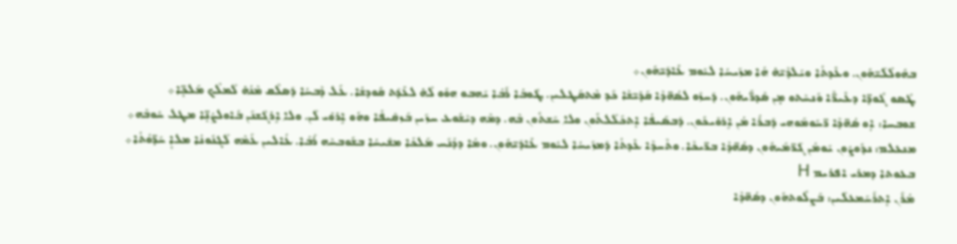ܒܗܽܘܠܳܠܰܝ̈ܗܽܘܢ. ܘܥܺܕܬܳܐ ܘܝܰܠܕܶܝ̈ܗ̇ ܗܳܐ ܡܙܰܝܚܳܐ ܠܝܽܘܡ ܥܺܐܕܰܝ̈ܗܽܘܢ܀
ܛܳܣܘ ܓܽܘܕ̈ܐ ܕܥܺܝܪ̈ܶܐ ܘܰܢܚܶܬܘ ܡ̣ܢ ܣܶܕܪ̈ܰܝܗܽܘܢ. ܕܰܚܙܰܘ ܠܣܳܗ̈ܕܶܐ ܩܰܕܺܝ̈ܫܶܐ ܟܰܕ ܡܶܬܩܰܛܠܝܢ. ܛܽܘܒܳܐ ܪܰܒܳܐ ܝܰܗܒܘ ܗܘܰܘ ܠܳܗ̇ ܠܥܺܕܰܬ ܩܽܘܕܫܳܐ. ܥܰܠ ܕܶܒܚܳܐ ܕܰܣܠܶܩ ܡܶܢܳܗ̇ ܠܰܡܠܶܟ ܡܰܠܟܷ̈ܐ܀
ܫܘܒܚܐ: ܐܴܘ ܣܳܗ̈ܕܶܐ ܪ̈ܚܽܘܡܰܘܗܝ ܕܰܒܪܳܐ ܡܳܢ ܐܱܪܘܺܝܟܽܘܢ. ܕܰܒܣܰܝܦܳܐ ܐܷܬܟܰܠܰܠܬܽܘܢ ܘܠܐ ܚܰܫܬܽܘܢ ܒܶܗ. ܕܡܶܗ ܕܝܶܫܽܘܥ ܚܙܰܝܢ ܒܰܙܩܺܝܦܳܐ ܘܗܽܘ ܐܱܪܘܺܝ ܠܰܢ. ܘܠܐ ܐܱܪܓܶܫܢܰܢ ܒܽܐܘܠܨܳܢܷ̈ܐ ܡܛܠ ܚܽܘܒܶܗ܀
ܡܢܥܠܡ: ܢܕܽܘܨܽܘܢ ܝܰܘܡܳܢ ܓܰܪ̈ܡܰܝܗܽܘܢ ܕܣܳܗ̈ܕܶܐ ܒܪ̈ܝܟܶܐ. ܘܬܶܚܕܶܐ ܥܺܕܬܳܐ ܕܰܡܙܰܝܚܳܐ ܠܝܽܘܡ ܥܺܐܕܰܝ̈ܗܽܘܢ. ܘܡܳܐ ܕܕܳܢܰܚ ܡܰܠܟܳܐ ܡܫܺܝܚܳܐ ܒܫܽܘܒܚܶܗ ܪܰܒܳܐ. ܥܳܐܠܝܢ ܥܰܡܶܗ ܠܰܓܢܽܘܢܳܐ ܡܠܐܷ ܚܰܕ̈ܘܳܬܳܐ܀
ܒܥܘܬܐ ܕܡܪܝ ܐܦܪܝܡ H
ܡܳܪܰܢ ܐܷܬܪܰܚܰܡܥܠܰܝܢ: ܒܰܨܠܽܘܬܗܽܘܢ ܕܣܳܗ̈ܕܶܐ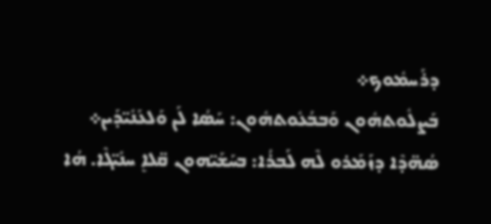ܕܪܰܚܡܽܘܟ܀
ܒܰܨܠܽܘܬܗܽܘܢ ܘܰܒܒܳܥܽܘܬܗܽܘܢ: ܚܰܣܳܐ ܠܰܢ ܘܰܠܥܰܢܺܝ̈ܕܰܝܢ܀
ܣܳܗ̈ܕܶܐ ܕܙܰܡܰܪܘ ܠܶܗ ܠܰܒܪܳܐ: ܒܚܰܫܰܝ̈ܗܘܢ ܩ̈ܠܐܷ ܚܢܺܝ̈ܓܶܐ. ܗܳܐ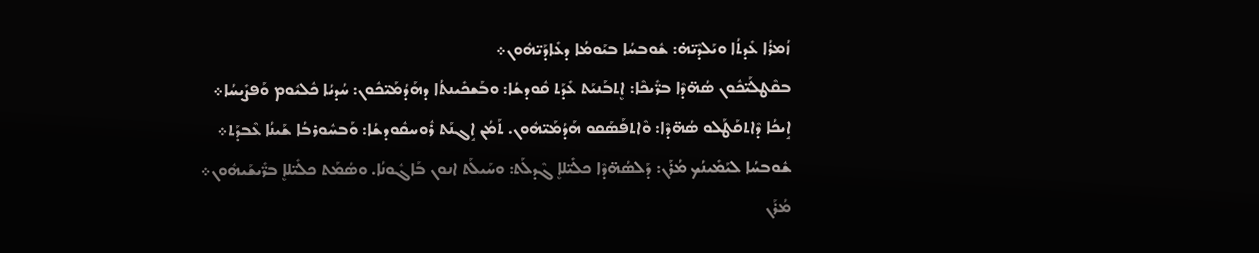ܙܳܡܪܳܐ ܥܺܕܬܳܐ ܘܝܰܠܕܶܝ̈ܗ̇: ܫܽܘܒܚܳܐ ܒܝܰܘܡܳܐ ܕܥܺܐܕܰܝ̈ܗܽܘܢ܀
ܒܩܶܛܠܰܝ̈ܟܽܘܢ ܣܳܗ̈ܕܶܐ ܒܪ̈ܺܝܟܶܐ: ܐܷܬܒܰܢܝܰܬ ܥܺܕܰܬ ܩܽܘܕܫܳܐ: ܘܒܰܫܟܺܝܢܬܳܐ ܕܗܰܕܳܡܰܝ̈ܟܽܘܢ: ܚܳܕܝܳܐ ܟܽܠܝܽܘܡ ܘܰܦܨܺܝܚܳܐ܀
ܐܱܝܟܳܐ ܕܶܐܬܩܰܛܰܠܘ ܣܳܗ̈ܕܶܐ: ܘܶܐܬܦܰܣܰܩܘ ܗܰܕܳܡܰܝ̈ܗܽܘܢ. ܬܰܡܳܢ ܐܱܓܢܰܬ ܪܽܘܚܩܽܘܕܫܳܐ: ܘܰܒܚܽܘܪܒܳܐ ܫܰܝܢܳܐ ܥܶܒܕܰܬ܀
ܫܽܘܒܚܳܐ ܠܝܰܡܺܝܢܳܟ ܡܳܪܰܢ: ܕܰܠܣܳܗ̈ܕܶܐ ܟܠܺܝ̈ܠܐܷ ܓܶܕܠܰܬ: ܘܚܰܝܠܰܬ ܐܢܘܢ ܒܰܐܓܽܘܢܳܐ. ܘܣܳܡܰܬ ܟܠܺܝ̈ܠܐܷ ܒܪ̈ܺܝܫܰܝܗܽܘܢ܀
ܡܳܪܰܢ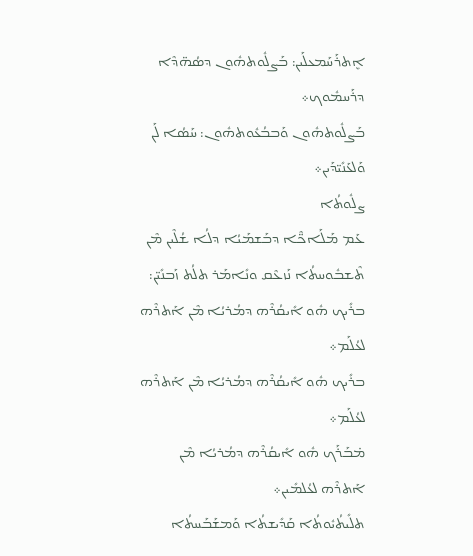ܐܷܬܪܰܚܰܡܥܠܰܝܢ: ܒܰܨܠܽܘܬܗܽܘܢ ܕܣܳܗ̈ܕܶܐ ܕܪܰܚܡܽܘܟ܀
ܒܰܨܠܽܘܬܗܽܘܢ ܘܰܒܒܳܥܽܘܬܗܽܘܢ: ܚܰܣܳܐ ܠܰܢ ܘܰܠܥܰܢܺܝ̈ܕܰܝܢ܀
ܨܠܽܘܬܳܐ
ܥܰܡ ܡܰܠܰܐܟ̈ܶܐ ܕܒܰܫܡܰܝܳܐ ܕܠܳܐ ܫܳܠܶܝܢ ܡܶܢ ܬܶܫܒܽܘܚܬܳܐ ܢܰܙܥܶܩ ܘܢܺܐܡܰܪ ܬܠܳܬ ܙܰܒܢܺܝ̈ܢ:
ܒܪܺܝܟ ܗܽܘ ܐܺܝܩܳܪܶܗ ܕܡܳܪܝܳܐ ܡܶܢ ܐܰܬܪܶܗ ܠܥܳܠܰܡ܀
ܒܪܺܝܟ ܗܽܘ ܐܺܝܩܳܪܶܗ ܕܡܳܪܝܳܐ ܡܶܢ ܐܰܬܪܶܗ ܠܥܳܠܰܡ܀
ܡ̇ܒܰܪܰܟ ܗܽܘ ܐܺܝܩܳܪܶܗ ܕܡܳܪܝܳܐ ܡܶܢ ܐܰܬܪܶܗ ܠܥܳܠܡܺܝܢ܀
ܬܠܺܝܬܳܝܽܘܬܳܐ ܩܰܕܺܝܫܬܳܐ ܘܰܡܫܰܒܰܚܬܳܐ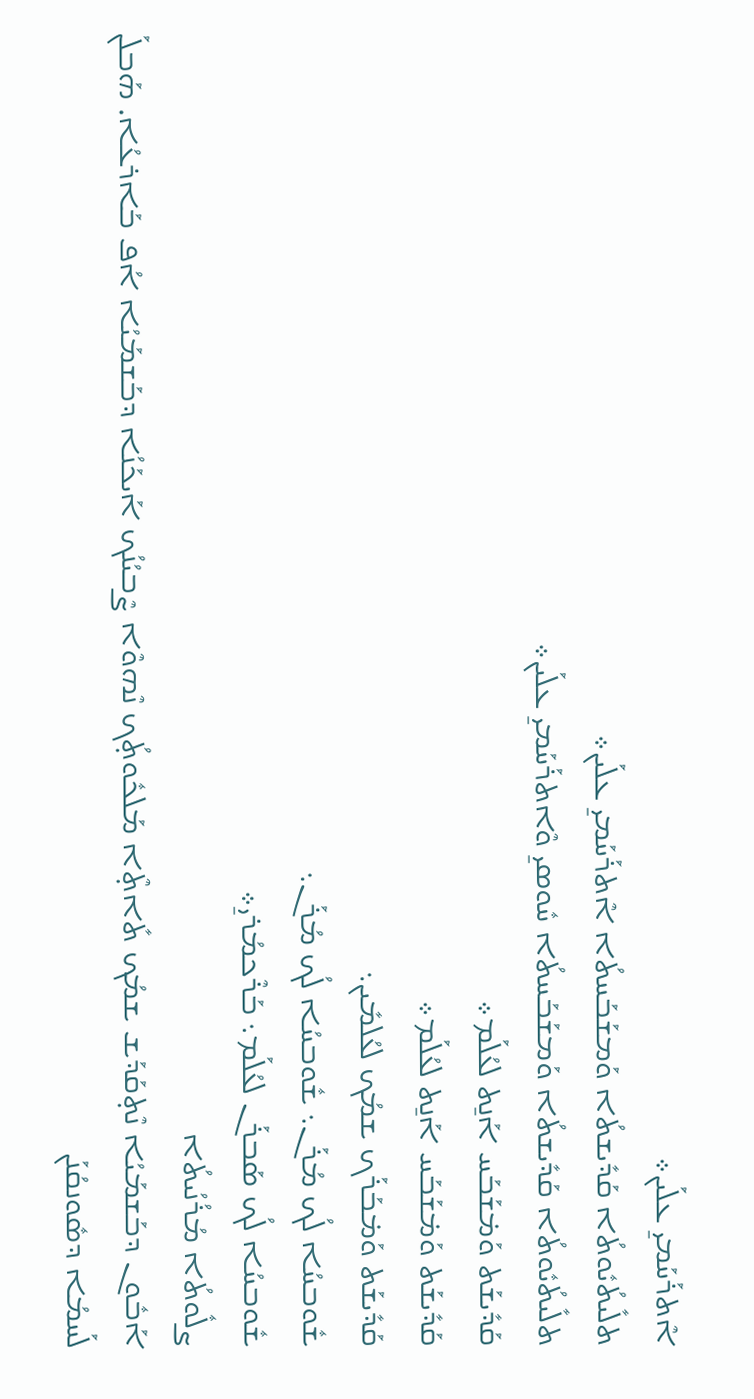ܐܶܬܪܰܚܰܡܝ̱ ܥܠܰܝܢ܀
ܬܠܺܝܬܳܝܽܘܬܳܐ ܩܰܕܺܝܫܬܳܐ ܘܰܡܫܰܒܰܚܬܳܐ ܐܶܬܪܰܚܰܡܝ̱ ܥܠܰܝܢ܀
ܬܠܺܝܬܳܝܽܘܬܳܐ ܩܰܕܺܝܫܬܳܐ ܘܰܡܫܰܒܰܚܬܳܐ ܚܽܘܣܝ̱ ܘܶܐܬܪܰܚܰܡܝ̱ ܥܠܰܝܢ܀
ܩܰܕܺܝܫܰܬ ܘܰܡ̇ܫܰܒܰܚ ܐܰܢ̱ܬ ܠܥܳܠܰܡ܀
ܩܰܕܺܝܫܰܬ ܘܰܡ̇ܫܰܒܰܚ ܐܰܢ̱ܬ ܠܥܳܠܰܡ܀
ܩܰܕܺܝܫܰܬ ܘܰܡ̇ܒܰܪܰܟ ܫܡܳܟ ܠܥܳܠܡܺܝܢ܆
ܫܽܘܒܚܳܐ ܠܳܟ ܡܳܪܰܢ܆ ܫܽܘܒܚܳܐ ܠܳܟ ܡܳܪܰܢ܆
ܫܽܘܒܚܳܐ ܠܳܟ ܣܰܒܪܰܢ ܠܥܳܠܰܡ܆ ܒܰܪܶܟܡܳܪܝ̱܀
ܨܠܽܘܬܳܐ ܡܳܪܳܢܳܝܬܳܐ
ܐܰܒܽܘܢ ܕܒܰܫܡܰܝܳܐ ܢܶܬ̣ܩܰܕܰܫ ܫܡܳܟ ܬܺܐܬ̣ܶܐ ܡܰܠܟܽܘܬ̣ܳܟ ܢܶܗܘܶܐ ܨܶܒܝܳܢܳܟ ܐܰܝܟܰܢܳܐ ܕܒܰܫܡܰܝܳܐ ܐܳܦ ܒܰܐܪܥܳܐ. ܗܰܒܠܰܢ ܠܰܚܡܳܐ ܕܣܽܘܢܩܳܢܰܢ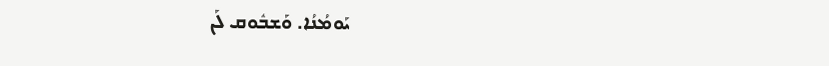ܝܰܘܡܳܢܳܐ. ܘܰܫܒܽܘܩ ܠܰܢ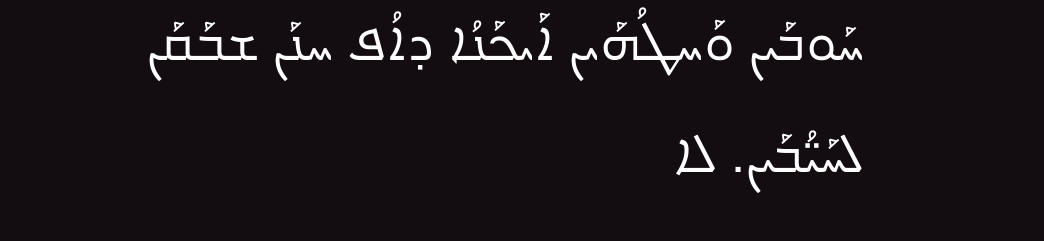ܚܰܘܒܰܝܢ ܘܰܚܛܳܗܰܝܢ ܐܰܝܟܰܢܳܐ ܕܐܳܦ ܚܢܰܢ ܫܒܰܩܰܢ ܠܚܰܝ̈ܳܒܰܝܢ. ܠܐ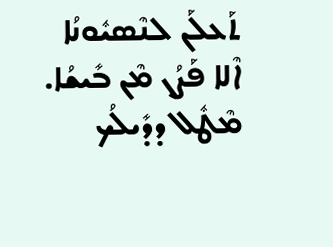ܬܰܥܠܰܢ ܠܢܶܣܝܽܘܢܳܐ ܐܶܠܐ ܦܰܨܳܢ ܡܶܢ ܒܺܝܫܳܐ. ܡܶܛܽܠ ܕܕܺܝܠܳܟ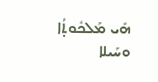ܗܺܝ ܡܰܠܟܽܘܬ̣ܳܐ ܘܚܰܝܠܐ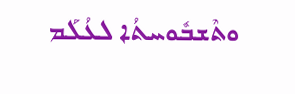ܘܬܶܫܒܽܘܚܬܳܐ ܠܥܳܠܰܡ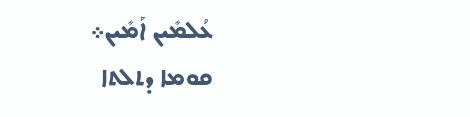ܥܳܠܡܺܝܢ ܐܰܡܺܝܢ܀
ܩܘܡܐ ܕܬܠܬܐ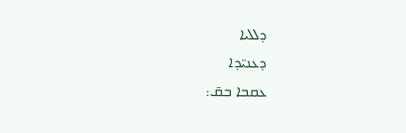ܕܠܠܝܐ
ܕܥܢܝ̈ܕܐ
ܥܩܒܐ ܒܩ̄: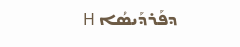ܕܦܰܪܕܰܝܣܳܐ H